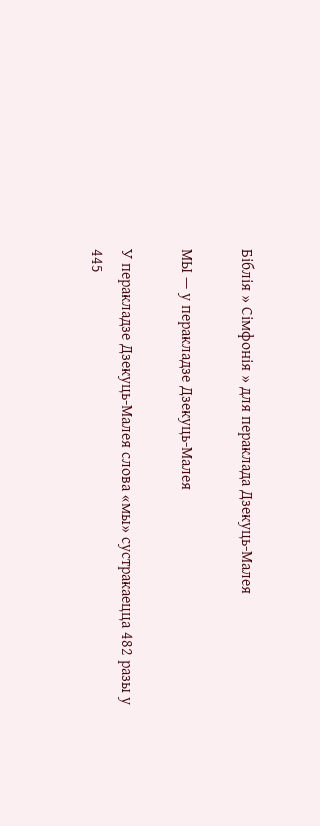Біблія » Сімфонія » для пераклада Дзекуць-Малея

МЫ — у перакладзе Дзекуць-Малея

У перакладзе Дзекуць-Малея слова «мы» сустракаецца 482 разы у 445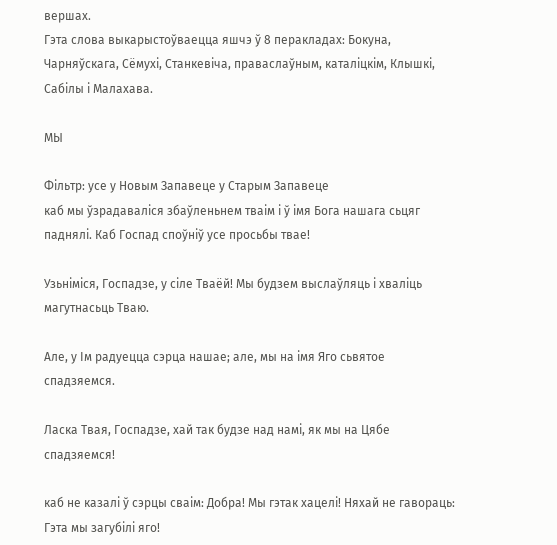вершах.
Гэта слова выкарыстоўваецца яшчэ ў 8 перакладах: Бокуна, Чарняўскага, Сёмухі, Станкевіча, праваслаўным, каталіцкім, Клышкi, Сабілы і Малахава.

МЫ

Фільтр: усе у Новым Запавеце у Старым Запавеце
каб мы ўзрадаваліся збаўленьнем тваім і ў імя Бога нашага сьцяг паднялі. Каб Госпад споўніў усе просьбы твае!

Узьніміся, Госпадзе, у сіле Тваёй! Мы будзем выслаўляць і хваліць магутнасьць Тваю.

Але, у Ім радуецца сэрца нашае; але, мы на імя Яго сьвятое спадзяемся.

Ласка Твая, Госпадзе, хай так будзе над намі, як мы на Цябе спадзяемся!

каб не казалі ў сэрцы сваім: Добра! Мы гэтак хацелі! Няхай не гавораць: Гэта мы загубілі яго!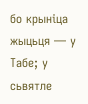бо крыніца жыцьця — у Табе; у сьвятле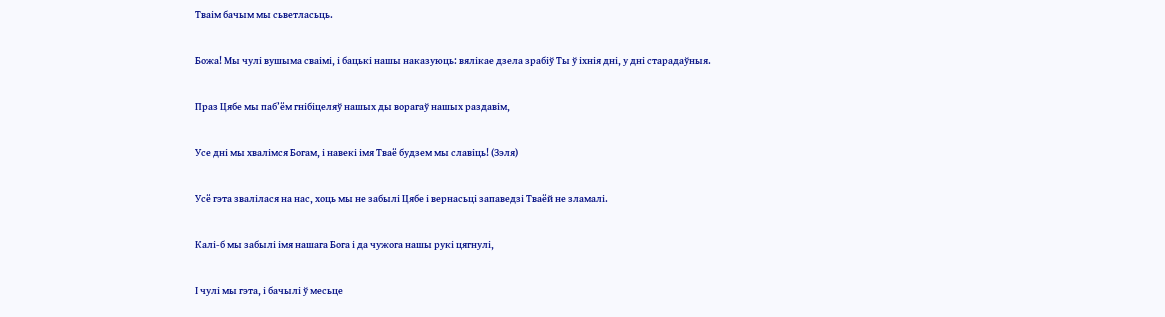Тваім бачым мы сьветласьць.

Божа! Мы чулі вушыма сваімі, і бацькі нашы наказуюць: вялікае дзела зрабіў Ты ў іхнія дні, у дні старадаўныя.

Праз Цябе мы паб’ём гнібіцеляў нашых ды ворагаў нашых раздавім,

Усе дні мы хвалімся Богам, і навекі імя Тваё будзем мы славіць! (Зэля)

Усё гэта звалілася на нас, хоць мы не забылі Цябе і вернасьці запаведзі Тваёй не зламалі.

Калі-б мы забылі імя нашага Бога і да чужога нашы рукі цягнулі,

І чулі мы гэта, і бачылі ў месьце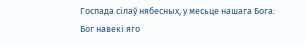Госпада сілаў нябесных, у месьце нашага Бога: Бог навекі яго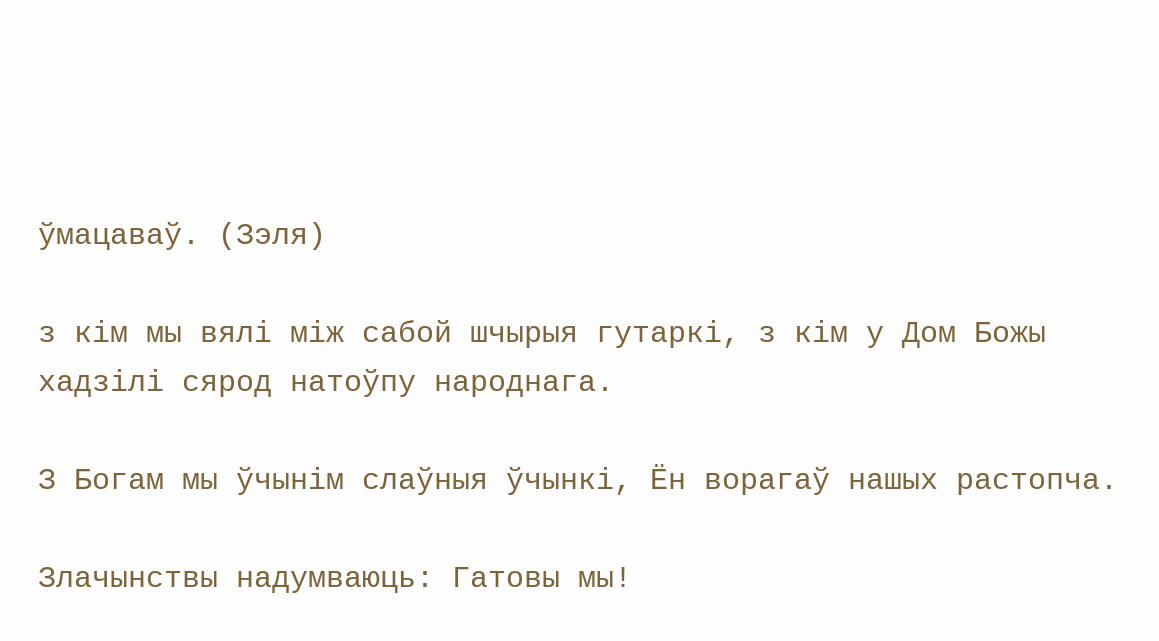ўмацаваў. (Зэля)

з кім мы вялі між сабой шчырыя гутаркі, з кім у Дом Божы хадзілі сярод натоўпу народнага.

З Богам мы ўчынім слаўныя ўчынкі, Ён ворагаў нашых растопча.

Злачынствы надумваюць: Гатовы мы!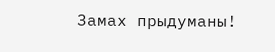Замах прыдуманы!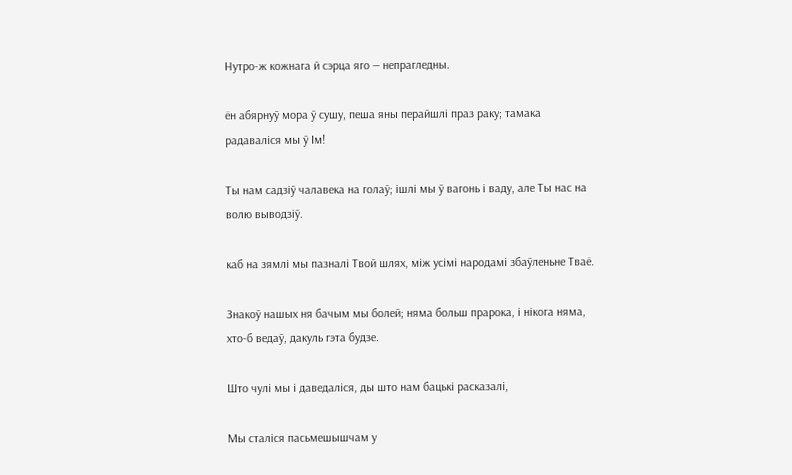Нутро-ж кожнага й сэрца яго — непрагледны.

ён абярнуў мора ў сушу, пеша яны перайшлі праз раку; тамака радаваліся мы ў Ім!

Ты нам садзіў чалавека на голаў; ішлі мы ў вагонь і ваду, але Ты нас на волю выводзіў.

каб на зямлі мы пазналі Твой шлях, між усімі народамі збаўленьне Тваё.

Знакоў нашых ня бачым мы болей; няма больш прарока, і нікога няма, хто-б ведаў, дакуль гэта будзе.

Што чулі мы і даведаліся, ды што нам бацькі расказалі,

Мы сталіся пасьмешышчам у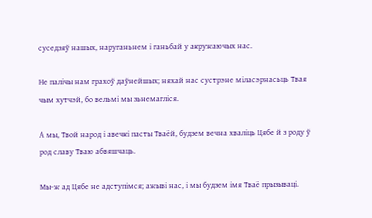суседзяў нашых, наруганьнем і ганьбай у акружаючых нас.

Не палічы нам грахоў даўнейшых; няхай нас сустрэне міласэрнасьць Твая чым хутчэй, бо вельмі мы зьнемагліся.

А мы, Твой народ і авечкі пасты Тваёй, будзем вечна хваліць Цябе й з роду ў род славу Тваю абвяшчаць.

Мы-ж ад Цябе не адступімся; ажыві нас, і мы будзем імя Тваё прызываці.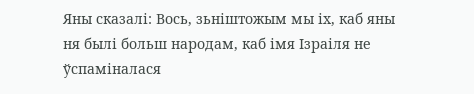Яны сказалі: Вось, зьніштожым мы іх, каб яны ня былі больш народам, каб імя Ізраіля не ўспаміналася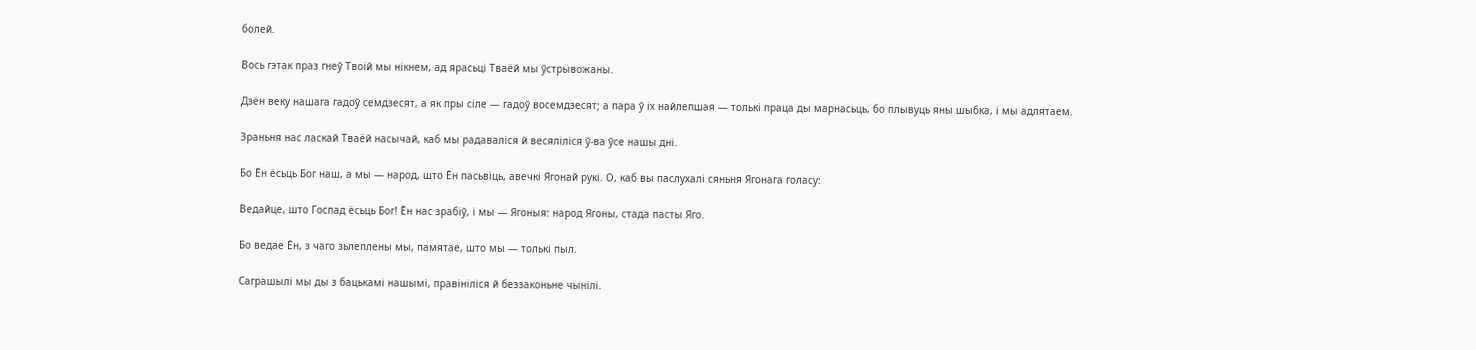болей.

Вось гэтак праз гнеў Твоій мы нікнем, ад ярасьці Тваёй мы ўстрывожаны.

Дзён веку нашага гадоў семдзесят, а як пры сіле — гадоў восемдзесят; а пара ў іх найлепшая — толькі праца ды марнасьць, бо плывуць яны шыбка, і мы адлятаем.

Зраньня нас ласкай Тваёй насычай, каб мы радаваліся й весяліліся ў-ва ўсе нашы дні.

Бо Ён ёсьць Бог наш, а мы — народ, што Ён пасьвіць, авечкі Ягонай рукі. О, каб вы паслухалі сяньня Ягонага голасу:

Ведайце, што Госпад ёсьць Бог! Ён нас зрабіў, і мы — Ягоныя: народ Ягоны, стада пасты Яго.

Бо ведае Ён, з чаго зьлеплены мы, памятае, што мы — толькі пыл.

Саграшылі мы ды з бацькамі нашымі, правініліся й беззаконьне чынілі.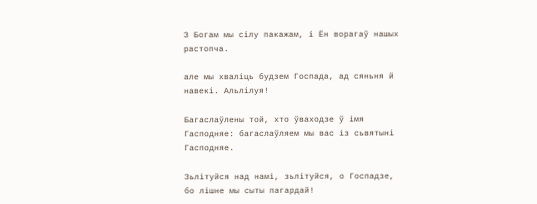З Богам мы сілу пакажам, і Ён ворагаў нашых растопча.

але мы хваліць будзем Госпада, ад сяньня й навекі. Альлілуя!

Багаслаўлены той, хто ўваходзе ў імя Гасподняе: багаслаўляем мы вас із сьвятыні Гасподняе.

Зьлітуйся над намі, зьлітуйся, о Госпадзе, бо лішне мы сыты пагардай!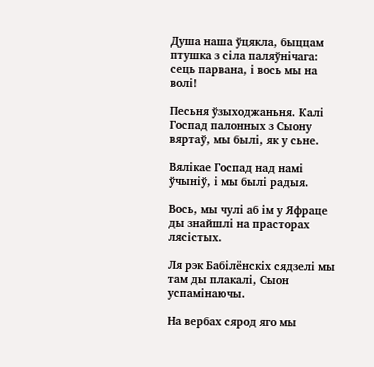Душа наша ўцякла, быццам птушка з сіла паляўнічага: сець парвана, і вось мы на волі!

Песьня ўзыходжаньня. Калі Госпад палонных з Сыону вяртаў, мы былі, як у сьне.

Вялікае Госпад над намі ўчыніў, і мы былі радыя.

Вось, мы чулі аб ім у Яфраце ды знайшлі на прасторах лясістых.

Ля рэк Бабілёнскіх сядзелі мы там ды плакалі, Сыон успамінаючы.

На вербах сярод яго мы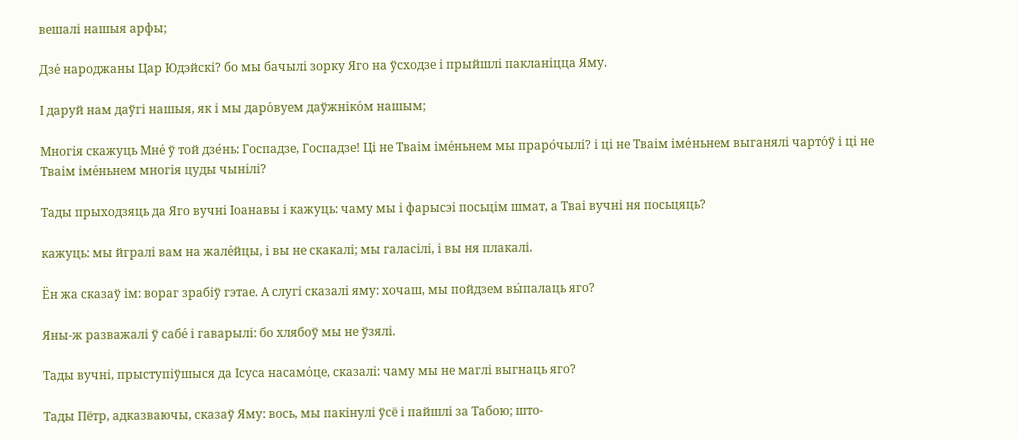вешалі нашыя арфы;

Дзе́ народжаны Цар Юдэйскі? бо мы бачылі зорку Яго на ўсходзе і прыйшлі пакланіцца Яму.

І даруй нам даўгі нашыя, як і мы даро́вуем даўжніко́м нашым;

Многія скажуць Мне́ ў той дзе́нь: Госпадзе, Госпадзе! Ці не Тваім іме́ньнем мы праро́чылі? і ці не Тваім іме́ньнем выганялі чарто́ў і ці не Тваім іме́ньнем многія цуды чынілі?

Тады прыходзяць да Яго вучні Іоанавы і кажуць: чаму мы і фарысэі посьцім шмат, а Тваі вучні ня посьцяць?

кажуць: мы йгралі вам на жале́йцы, і вы не скакалі; мы галасілі, і вы ня плакалі.

Ён жа сказаў ім: вораг зрабіў гэтае. А слугі сказалі яму: хочаш, мы пойдзем вы́палаць яго?

Яны-ж разважалі ў сабе́ і гаварылі: бо хлябоў мы не ўзялі.

Тады вучні, прыступіўшыся да Ісуса насамо́це, сказалі: чаму мы не маглі выгнаць яго?

Тады Пётр, адказваючы, сказаў Яму: вось, мы пакінулі ўсё і пайшлі за Табою; што-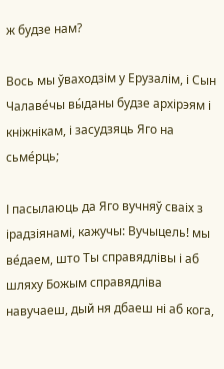ж будзе нам?

Вось мы ўваходзім у Ерузалім, і Сын Чалаве́чы вы́даны будзе архірэям і кніжнікам, і засудзяць Яго на сьме́рць;

І пасылаюць да Яго вучняў сваіх з ірадзіянамі, кажучы: Вучыцель! мы ве́даем, што Ты справядлівы і аб шляху Божым справядліва навучаеш, дый ня дбаеш ні аб кога,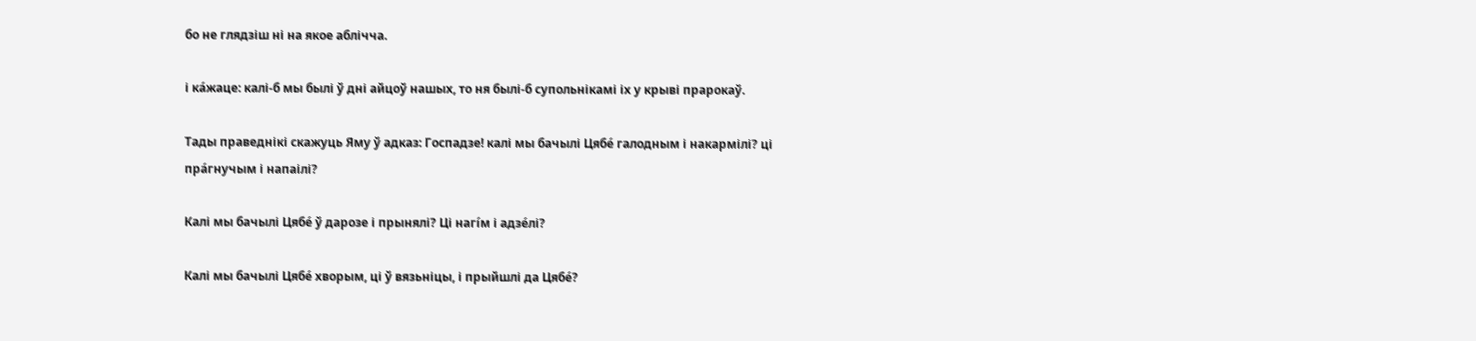бо не глядзіш ні на якое аблічча.

і ка́жаце: калі-б мы былі ў дні айцоў нашых, то ня былі-б супольнікамі іх у крыві прарокаў.

Тады праведнікі скажуць Яму ў адказ: Госпадзе! калі мы бачылі Цябе́ галодным і накармілі? ці пра́гнучым і напаілі?

Калі мы бачылі Цябе́ ў дарозе і прынялі? Ці нагíм і адзе́лі?

Калі мы бачылі Цябе́ хворым, ці ў вязьніцы, і прыйшлі да Цябе́?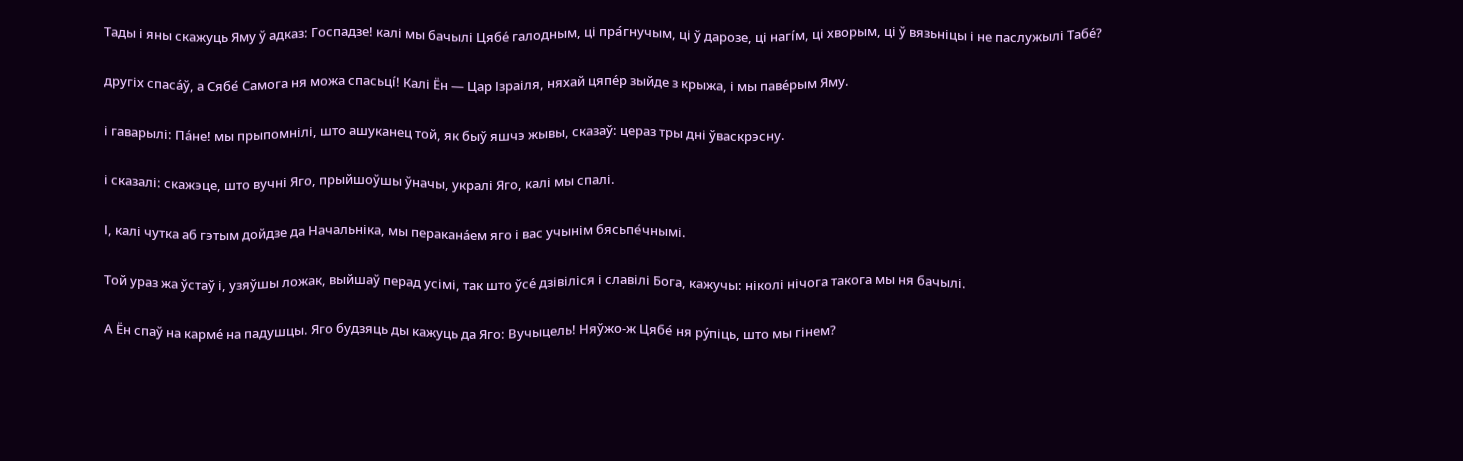Тады і яны скажуць Яму ў адказ: Госпадзе! калі мы бачылі Цябе́ галодным, ці пра́гнучым, ці ў дарозе, ці нагíм, ці хворым, ці ў вязьніцы і не паслужылі Табе́?

другіх спаса́ў, а Сябе́ Самога ня можа спасьцí! Калі Ён — Цар Ізраіля, няхай цяпе́р зыйде з крыжа, і мы паве́рым Яму.

і гаварылі: Па́не! мы прыпомнілі, што ашуканец той, як быў яшчэ жывы, сказаў: цераз тры дні ўваскрэсну.

і сказалі: скажэце, што вучні Яго, прыйшоўшы ўначы, укралі Яго, калі мы спалі.

І, калі чутка аб гэтым дойдзе да Начальніка, мы перакана́ем яго і вас учынім бясьпе́чнымі.

Той ураз жа ўстаў і, узяўшы ложак, выйшаў перад усімі, так што ўсе́ дзівіліся і славілі Бога, кажучы: ніколі нічога такога мы ня бачылі.

А Ён спаў на карме́ на падушцы. Яго будзяць ды кажуць да Яго: Вучыцель! Няўжо-ж Цябе́ ня ру́піць, што мы гінем?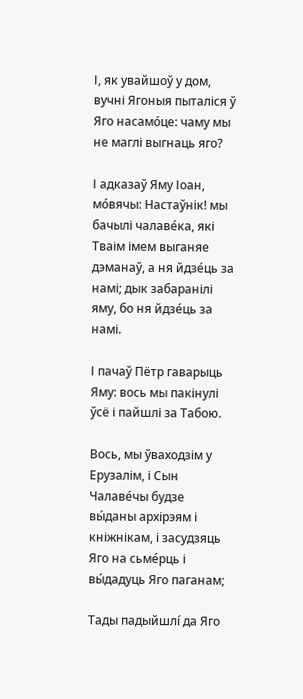І, як увайшоў у дом, вучні Ягоныя пыталіся ў Яго насамо́це: чаму мы не маглі выгнаць яго?

І адказаў Яму Іоан, мо́вячы: Настаўнік! мы бачылі чалаве́ка, які Тваім імем выганяе дэманаў, а ня йдзе́ць за намі; дык забаранілі яму, бо ня йдзе́ць за намі.

І пачаў Пётр гаварыць Яму: вось мы пакінулі ўсё і пайшлі за Табою.

Вось, мы ўваходзім у Ерузалім, і Сын Чалаве́чы будзе вы́даны архірэям і кніжнікам, і засудзяць Яго на сьме́рць і вы́дадуць Яго паганам;

Тады падыйшлí да Яго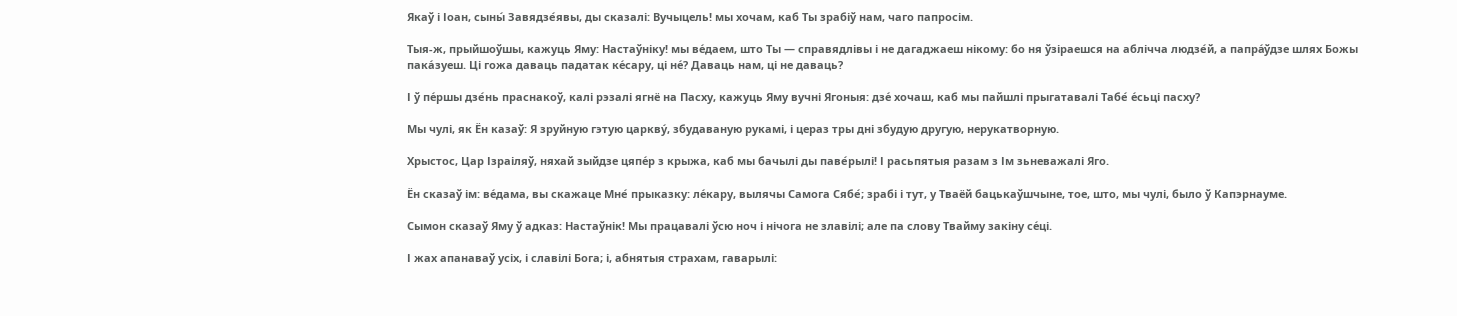Якаў і Іоан, сыны́ Завядзе́явы, ды сказалі: Вучыцель! мы хочам, каб Ты зрабіў нам, чаго папросім.

Тыя-ж, прыйшоўшы, кажуць Яму: Настаўніку! мы ве́даем, што Ты — справядлівы і не дагаджаеш нікому: бо ня ўзіраешся на аблічча людзе́й, а папра́ўдзе шлях Божы пака́зуеш. Ці гожа даваць падатак ке́сару, ці не́? Даваць нам, ці не даваць?

І ў пе́ршы дзе́нь праснакоў, калі рэзалі ягнё на Пасху, кажуць Яму вучні Ягоныя: дзе́ хочаш, каб мы пайшлі прыгатавалі Табе́ е́сьці пасху?

Мы чулі, як Ён казаў: Я зруйную гэтую царкву́, збудаваную рукамі, і цераз тры дні збудую другую, нерукатворную.

Хрыстос, Цар Ізраіляў, няхай зыйдзе цяпе́р з крыжа, каб мы бачылі ды паве́рылі! І расьпятыя разам з Ім зьневажалі Яго.

Ён сказаў ім: ве́дама, вы скажаце Мне́ прыказку: ле́кару, вылячы Самога Сябе́; зрабі і тут, у Тваёй бацькаўшчыне, тое, што, мы чулі, было ў Капэрнауме.

Сымон сказаў Яму ў адказ: Настаўнік! Мы працавалі ўсю ноч і нічога не злавілі; але па слову Твайму закіну се́ці.

І жах апанаваў усіх, і славілі Бога; і, абнятыя страхам, гаварылі: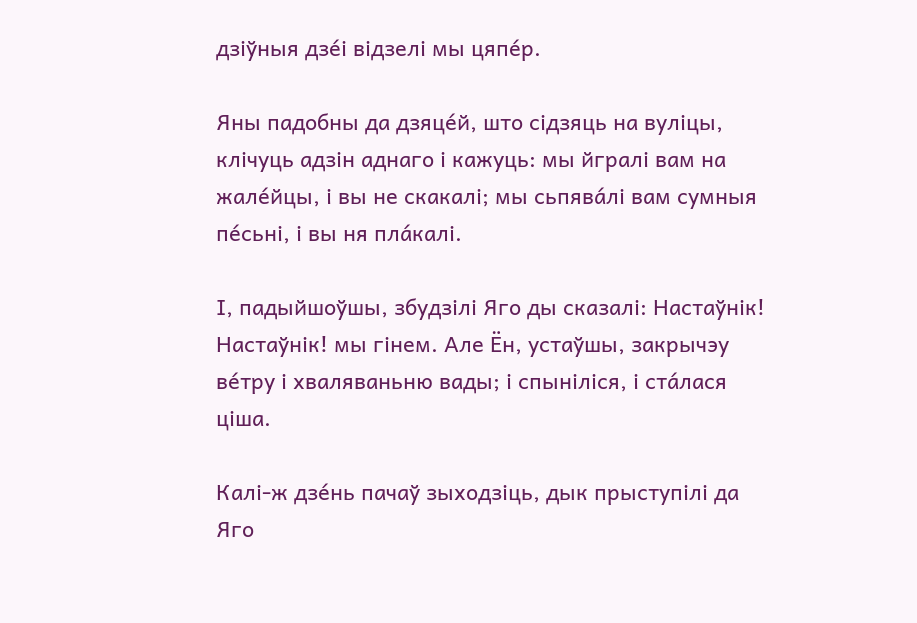дзіўныя дзе́і відзелі мы цяпе́р.

Яны падобны да дзяце́й, што сідзяць на вуліцы, клічуць адзін аднаго і кажуць: мы йгралі вам на жале́йцы, і вы не скакалі; мы сьпява́лі вам сумныя пе́сьні, і вы ня пла́калі.

І, падыйшоўшы, збудзілі Яго ды сказалі: Настаўнік! Настаўнік! мы гінем. Але Ён, устаўшы, закрычэу ве́тру і хваляваньню вады; і спыніліся, і ста́лася ціша.

Калі-ж дзе́нь пачаў зыходзіць, дык прыступілі да Яго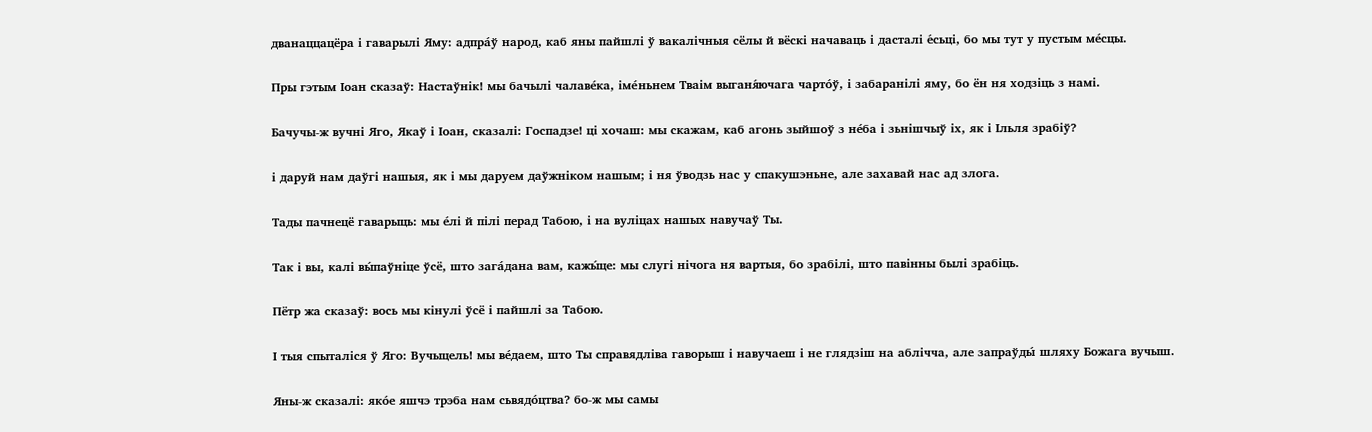дванаццацёра і гаварылі Яму: адпра́ў народ, каб яны пайшлі ў вакалічныя сёлы й вёскі начаваць і дасталі е́сьці, бо мы тут у пустым ме́сцы.

Пры гэтым Іоан сказаў: Настаўнік! мы бачылі чалаве́ка, іме́ньнем Тваім выганя́ючага чарто́ў, і забаранілі яму, бо ён ня ходзіць з намі.

Бачучы-ж вучні Яго, Якаў і Іоан, сказалі: Госпадзе! ці хочаш: мы скажам, каб агонь зыйшоў з не́ба і зьнішчыў іх, як і Ільля зрабіў?

і даруй нам даўгі нашыя, як і мы даруем даўжніком нашым; і ня ўводзь нас у спакушэньне, але захавай нас ад злога.

Тады пачнецё гаварыць: мы е́лі й пілі перад Табою, і на вуліцах нашых навучаў Ты.

Так і вы, калі вы́паўніце ўсё, што зага́дана вам, кажы́це: мы слугі нічога ня вартыя, бо зрабілі, што павінны былі зрабіць.

Пётр жа сказаў: вось мы кінулі ўсё і пайшлі за Табою.

І тыя спыталіся ў Яго: Вучыцель! мы ве́даем, што Ты справядліва гаворыш і навучаеш і не глядзіш на аблічча, але запраўды́ шляху Божага вучыш.

Яны-ж сказалі: яко́е яшчэ трэба нам сьвядо́цтва? бо-ж мы самы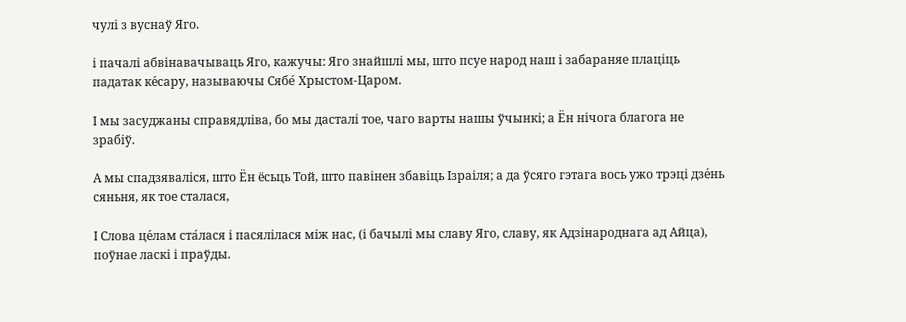чулі з вуснаў Яго.

і пачалі абвінавачываць Яго, кажучы: Яго знайшлі мы, што псуе народ наш і забараняе плаціць падатак ке́сару, называючы Сябе́ Хрыстом-Царом.

І мы засуджаны справядліва, бо мы дасталі тое, чаго варты нашы ўчынкі; а Ён нічога благога не зрабіў.

А мы спадзяваліся, што Ён ёсьць Той, што павінен збавіць Ізраіля; а да ўсяго гэтага вось ужо трэці дзе́нь сяньня, як тое сталася,

І Слова це́лам ста́лася і пасялілася між нас, (і бачылі мы славу Яго, славу, як Адзінароднага ад Айца), поўнае ласкі і праўды.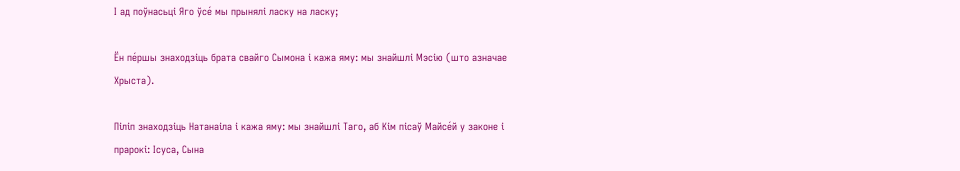І ад поўнасьці Яго ўсе́ мы прынялі ласку на ласку;

Ён пе́ршы знаходзіць брата свайго Сымона і кажа яму: мы знайшлі Мэсію (што азначае Хрыста).

Піліп знаходзіць Натанаіла і кажа яму: мы знайшлі Таго, аб Кім пісаў Майсе́й у законе і прарокі: Ісуса, Сына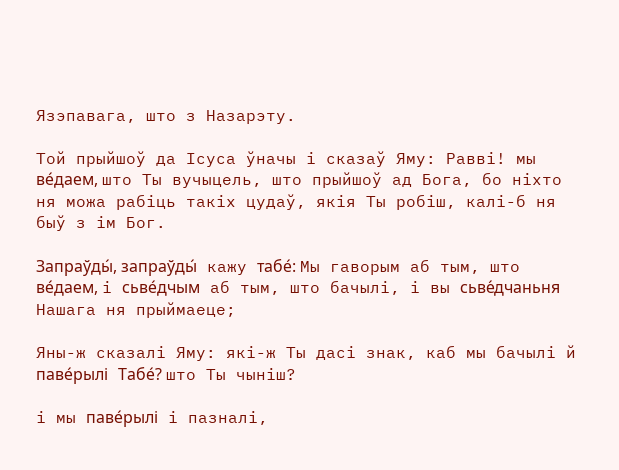Язэпавага, што з Назарэту.

Той прыйшоў да Ісуса ўначы і сказаў Яму: Равві! мы ве́даем, што Ты вучыцель, што прыйшоў ад Бога, бо ніхто ня можа рабіць такіх цудаў, якія Ты робіш, калі-б ня быў з ім Бог.

Запраўды́, запраўды́ кажу табе́: Мы гаворым аб тым, што ве́даем, і сьве́дчым аб тым, што бачылі, і вы сьве́дчаньня Нашага ня прыймаеце;

Яны-ж сказалі Яму: які-ж Ты дасі знак, каб мы бачылі й паве́рылі Табе́? што Ты чыніш?

і мы паве́рылі і пазналі,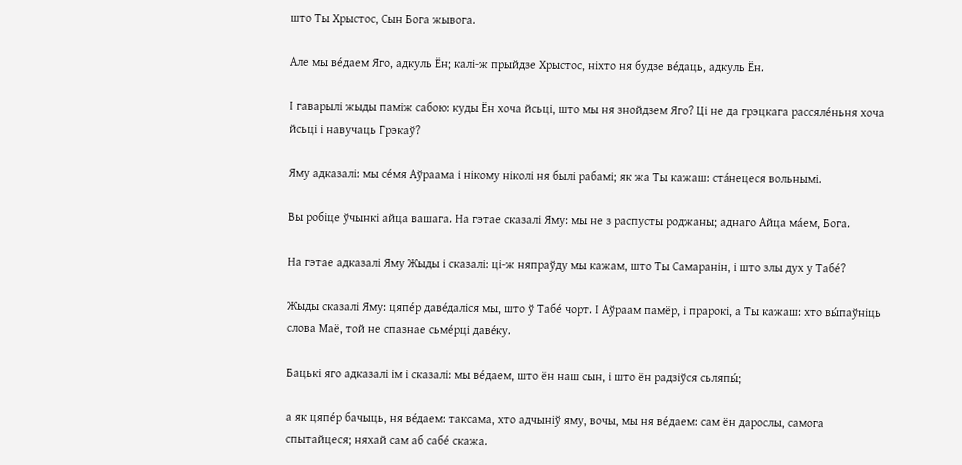што Ты Хрыстос, Сын Бога жывога.

Але мы ве́даем Яго, адкуль Ён; калі-ж прыйдзе Хрыстос, ніхто ня будзе ве́даць, адкуль Ён.

І гаварылі жыды паміж сабою: куды Ён хоча йсьці, што мы ня знойдзем Яго? Ці не да грэцкага рассяле́ньня хоча йсьці і навучаць Грэкаў?

Яму адказалі: мы се́мя Аўраама і нікому ніколі ня былі рабамі; як жа Ты кажаш: ста́нецеся вольнымі.

Вы робіце ўчынкі айца вашага. На гэтае сказалі Яму: мы не з распусты роджаны; аднаго Айца ма́ем, Бога.

На гэтае адказалі Яму Жыды і сказалі: ці-ж няпраўду мы кажам, што Ты Самаранін, і што злы дух у Табе́?

Жыды сказалі Яму: цяпе́р даве́даліся мы, што ў Табе́ чорт. І Аўраам памёр, і прарокі, а Ты кажаш: хто вы́паўніць слова Маё, той не спазнае сьме́рці даве́ку.

Бацькі яго адказалі ім і сказалі: мы ве́даем, што ён наш сын, і што ён радзіўся сьляпы́;

а як цяпе́р бачыць, ня ве́даем: таксама, хто адчыніў яму, вочы, мы ня ве́даем: сам ён дарослы, самога спытайцеся; няхай сам аб сабе́ скажа.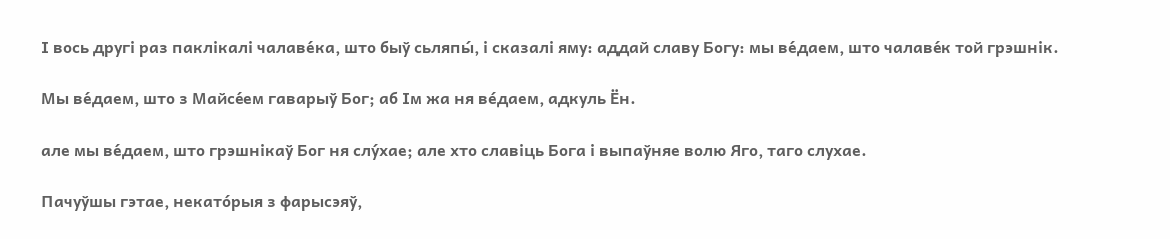І вось другі раз паклікалі чалаве́ка, што быў сьляпы́, і сказалі яму: аддай славу Богу: мы ве́даем, што чалаве́к той грэшнік.

Мы ве́даем, што з Майсе́ем гаварыў Бог; аб Ім жа ня ве́даем, адкуль Ён.

але мы ве́даем, што грэшнікаў Бог ня слу́хае; але хто славіць Бога і выпаўняе волю Яго, таго слухае.

Пачуўшы гэтае, некато́рыя з фарысэяў,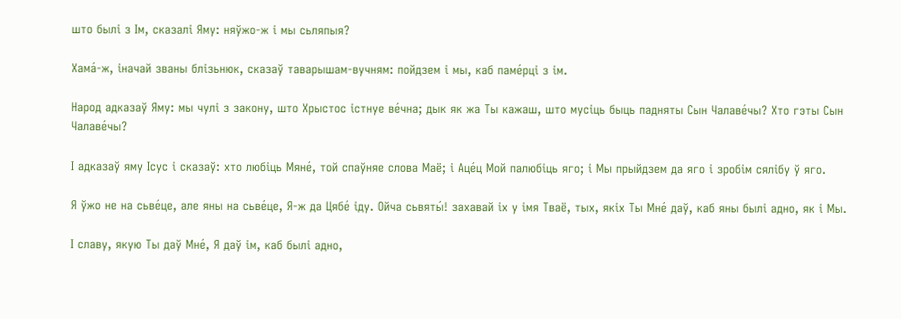што былі з Ім, сказалі Яму: няўжо-ж і мы сьляпыя?

Хама́-ж, іначай званы блізьнюк, сказаў таварышам-вучням: пойдзем і мы, каб паме́рці з ім.

Народ адказаў Яму: мы чулі з закону, што Хрыстос істнуе ве́чна; дык як жа Ты кажаш, што мусіць быць падняты Сын Чалаве́чы? Хто гэты Сын Чалаве́чы?

І адказаў яму Ісус і сказаў: хто любіць Мяне́, той спаўняе слова Маё; і Аце́ц Мой палюбіць яго; і Мы прыйдзем да яго і зробім сялібу ў яго.

Я ўжо не на сьве́це, але яны на сьве́це, Я-ж да Цябе́ іду. Ойча сьвяты́! захавай іх у імя Тваё, тых, якіх Ты Мне́ даў, каб яны былі адно, як і Мы.

І славу, якую Ты даў Мне́, Я даў ім, каб былі адно,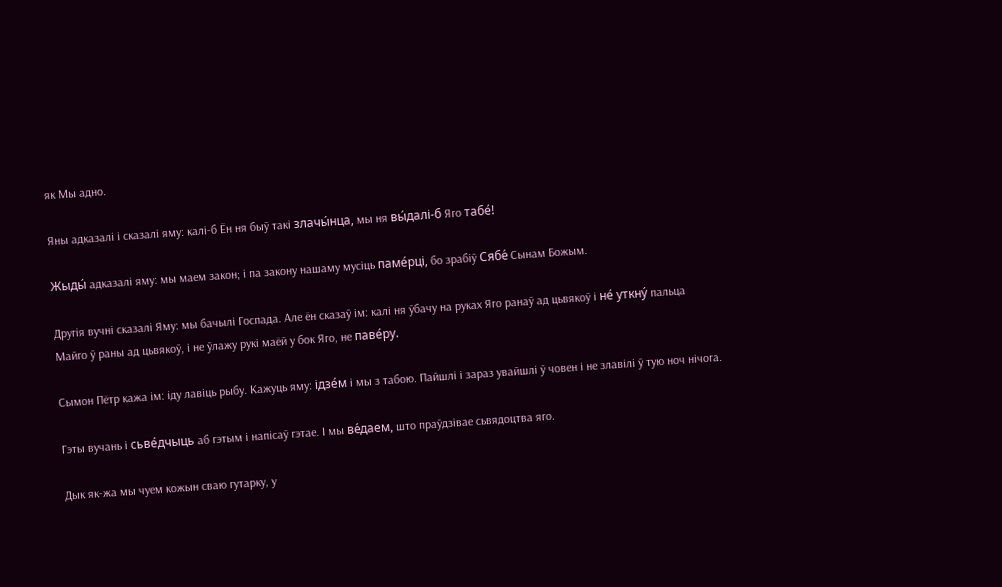як Мы адно.

Яны адказалі і сказалі яму: калі-б Ён ня быў такі злачы́нца, мы ня вы́далі-б Яго табе́!

Жыды́ адказалі яму: мы маем закон; і па закону нашаму мусіць паме́рці, бо зрабіў Сябе́ Сынам Божым.

Другія вучні сказалі Яму: мы бачылі Госпада. Але ён сказаў ім: калі ня ўбачу на руках Яго ранаў ад цьвякоў і не́ уткну́ пальца Майго ў раны ад цьвякоў, і не ўлажу рукі маёй у бок Яго, не паве́ру.

Сымон Пётр кажа ім: іду лавіць рыбу. Кажуць яму: ідзе́м і мы з табою. Пайшлі і зараз увайшлі ў човен і не злавілі ў тую ноч нічога.

Гэты вучань і сьве́дчыць аб гэтым і напісаў гэтае. І мы ве́даем, што праўдзівае сьвядоцтва яго.

Дык як-жа мы чуем кожын сваю гутарку, у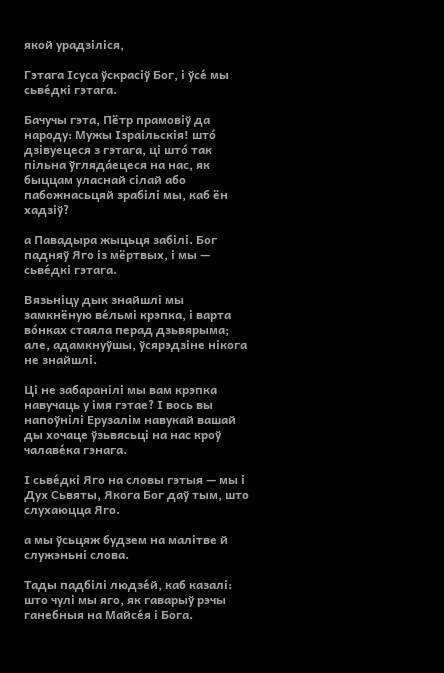якой урадзіліся,

Гэтага Ісуса ўскрасіў Бог, і ўсе́ мы сьве́дкі гэтага.

Бачучы гэта, Пётр прамовіў да народу: Мужы Ізраільскія! што́ дзівуецеся з гэтага, ці што́ так пільна ўгляда́ецеся на нас, як быццам уласнай сілай або пабожнасьцяй зрабілі мы, каб ён хадзіў?

а Павадыра жыцьця забілі. Бог падняў Яго із мёртвых, і мы — сьве́дкі гэтага.

Вязьніцу дык знайшлі мы замкнёную ве́льмі крэпка, і варта во́нках стаяла перад дзьвярыма; але, адамкнуўшы, ўсярэдзіне нікога не знайшлі.

Ці не забаранілі мы вам крэпка навучаць у імя гэтае? І вось вы напоўнілі Ерузалім навукай вашай ды хочаце ўзьвясьці на нас кроў чалаве́ка гэнага.

І сьве́дкі Яго на словы гэтыя — мы і Дух Сьвяты, Якога Бог даў тым, што слухаюцца Яго.

а мы ўсьцяж будзем на малітве й служэньні слова.

Тады падбілі людзе́й, каб казалі: што чулі мы яго, як гаварыў рэчы ганебныя на Майсе́я і Бога.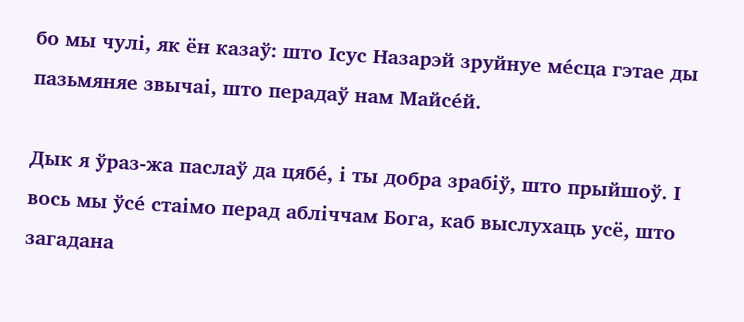бо мы чулі, як ён казаў: што Ісус Назарэй зруйнуе ме́сца гэтае ды пазьмяняе звычаі, што перадаў нам Майсе́й.

Дык я ўраз-жа паслаў да цябе́, і ты добра зрабіў, што прыйшоў. І вось мы ўсе́ стаімо перад абліччам Бога, каб выслухаць усё, што загадана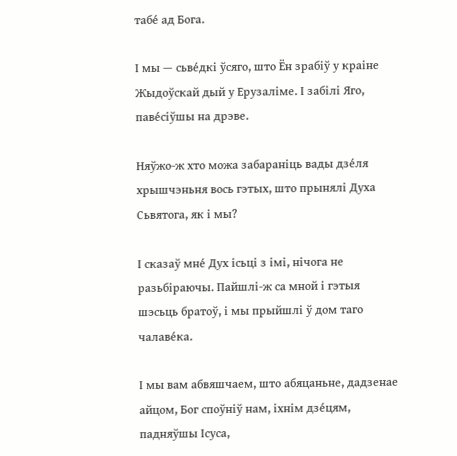табе́ ад Бога.

І мы — сьве́дкі ўсяго, што Ён зрабіў у краіне Жыдоўскай дый у Ерузаліме. І забілі Яго, паве́сіўшы на дрэве.

Няўжо-ж хто можа забараніць вады дзе́ля хрышчэньня вось гэтых, што прынялі Духа Сьвятога, як і мы?

І сказаў мне́ Дух ісьці з імі, нічога не разьбіраючы. Пайшлі-ж са мной і гэтыя шэсьць братоў, і мы прыйшлі ў дом таго чалаве́ка.

І мы вам абвяшчаем, што абяцаньне, дадзенае айцом, Бог споўніў нам, іхнім дзе́цям, падняўшы Ісуса,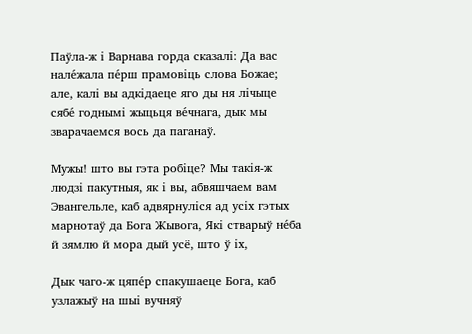Паўла-ж і Варнава горда сказалі: Да вас нале́жала пе́рш прамовіць слова Божае; але, калі вы адкідаеце яго ды ня лічыце сябе́ годнымі жыцьця ве́чнага, дык мы зварачаемся вось да паганаў.

Мужы! што вы гэта робіце? Мы такія-ж людзі пакутныя, як і вы, абвяшчаем вам Эвангельле, каб адвярнуліся ад усіх гэтых марнотаў да Бога Жывога, Які стварыў не́ба й зямлю й мора дый усё, што ў іх,

Дык чаго-ж цяпе́р спакушаеце Бога, каб узлажыў на шыі вучняў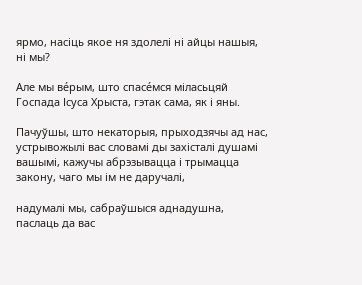ярмо, насіць якое ня здолелі ні айцы нашыя, ні мы?

Але мы ве́рым, што спасе́мся міласьцяй Госпада Ісуса Хрыста, гэтак сама, як і яны.

Пачуўшы, што некаторыя, прыходзячы ад нас, устрывожылі вас словамі ды захісталі душамі вашымі, кажучы абрэзывацца і трымацца закону, чаго мы ім не даручалі,

надумалі мы, сабраўшыся аднадушна, паслаць да вас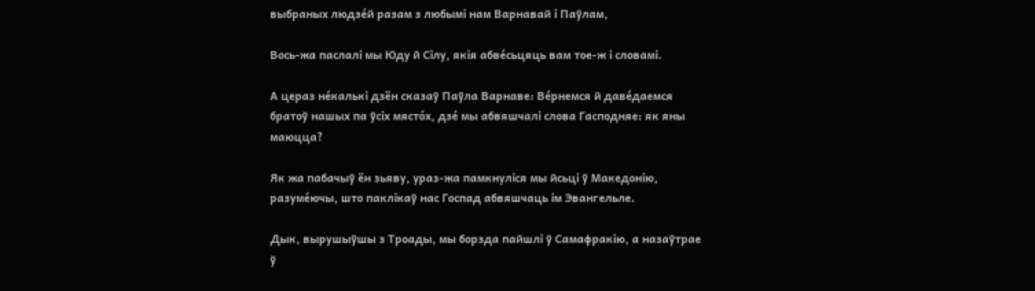выбраных людзе́й разам з любымі нам Варнавай і Паўлам,

Вось-жа паслалі мы Юду й Сілу, якія абве́сьцяць вам тое-ж і словамі.

А цераз не́калькі дзён сказаў Паўла Варнаве: Ве́рнемся й даве́даемся братоў нашых па ўсіх място́х, дзе́ мы абвяшчалі слова Гасподняе: як яны маюцца?

Як жа пабачыў ён зьяву, ураз-жа памкнуліся мы йсьці ў Македонію, разуме́ючы, што паклікаў нас Госпад абвяшчаць ім Эвангельле.

Дык, вырушыўшы з Троады, мы борзда пайшлі ў Самафракію, а назаўтрае ў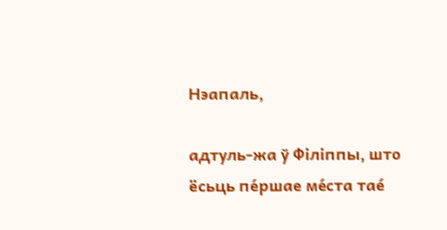Нэапаль,

адтуль-жа ў Філіппы, што ёсьць пе́ршае ме́ста тае́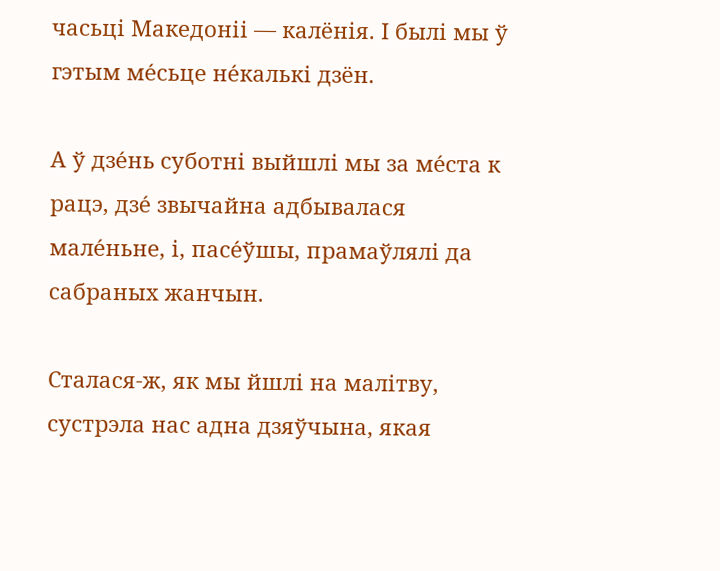часьці Македоніі — калёнія. І былі мы ў гэтым ме́сьце не́калькі дзён.

А ў дзе́нь суботні выйшлі мы за ме́ста к рацэ, дзе́ звычайна адбывалася мале́ньне, і, пасе́ўшы, прамаўлялі да сабраных жанчын.

Сталася-ж, як мы йшлі на малітву, сустрэла нас адна дзяўчына, якая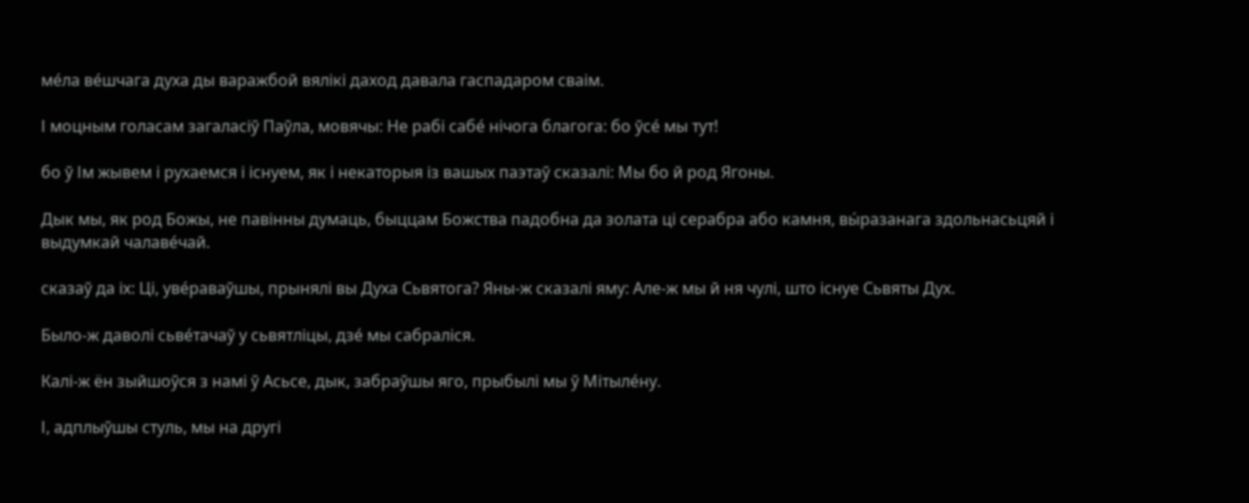ме́ла ве́шчага духа ды варажбой вялікі даход давала гаспадаром сваім.

І моцным голасам загаласіў Паўла, мовячы: Не рабі сабе́ нічога благога: бо ўсе́ мы тут!

бо ў Ім жывем і рухаемся і існуем, як і некаторыя із вашых паэтаў сказалі: Мы бо й род Ягоны.

Дык мы, як род Божы, не павінны думаць, быццам Божства падобна да золата ці серабра або камня, вы́разанага здольнасьцяй і выдумкай чалаве́чай.

сказаў да іх: Ці, уве́раваўшы, прынялі вы Духа Сьвятога? Яны-ж сказалі яму: Але-ж мы й ня чулі, што існуе Сьвяты Дух.

Было-ж даволі сьве́тачаў у сьвятліцы, дзе́ мы сабраліся.

Калі-ж ён зыйшоўся з намі ў Асьсе, дык, забраўшы яго, прыбылі мы ў Мітыле́ну.

І, адплыўшы стуль, мы на другі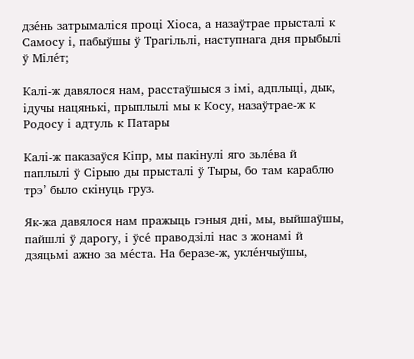дзе́нь затрымаліся проці Хіоса, а назаўтрае прысталі к Самосу і, пабыўшы ў Трагільлі, наступнага дня прыбылі ў Міле́т;

Калі-ж давялося нам, расстаўшыся з імі, адплыці, дык, ідучы нацянькі, прыплылі мы к Косу, назаўтрае-ж к Родосу і адтуль к Патары

Калі-ж паказаўся Кіпр, мы пакінулі яго зьле́ва й паплылі ў Сірыю ды прысталі ў Тыры, бо там караблю трэ’ было скінуць груз.

Як-жа давялося нам пражыць гэныя дні, мы, выйшаўшы, пайшлі ў дарогу, і ўсе́ праводзілі нас з жонамі й дзяцьмі ажно за ме́ста. На беразе-ж, укле́нчыўшы,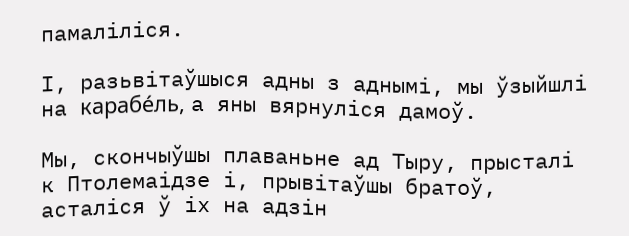памаліліся.

І, разьвітаўшыся адны з аднымі, мы ўзыйшлі на карабе́ль, а яны вярнуліся дамоў.

Мы, скончыўшы плаваньне ад Тыру, прысталі к Птолемаідзе і, прывітаўшы братоў, асталіся ў іх на адзін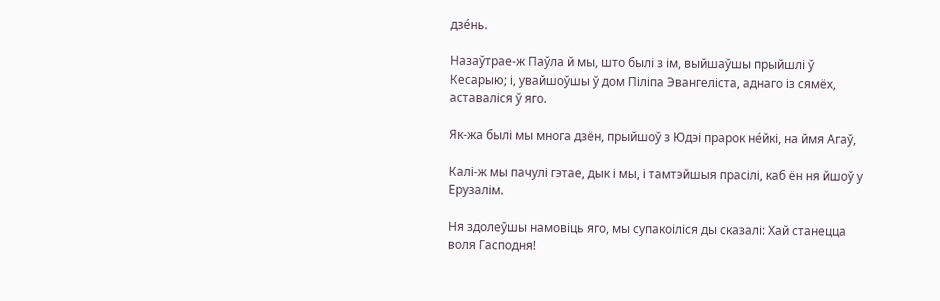дзе́нь.

Назаўтрае-ж Паўла й мы, што былі з ім, выйшаўшы прыйшлі ў Кесарыю; і, увайшоўшы ў дом Піліпа Эвангеліста, аднаго із сямёх, аставаліся ў яго.

Як-жа былі мы многа дзён, прыйшоў з Юдэі прарок не́йкі, на ймя Агаў,

Калі-ж мы пачулі гэтае, дык і мы, і тамтэйшыя прасілі, каб ён ня йшоў у Ерузалім.

Ня здолеўшы намовіць яго, мы супакоіліся ды сказалі: Хай станецца воля Гасподня!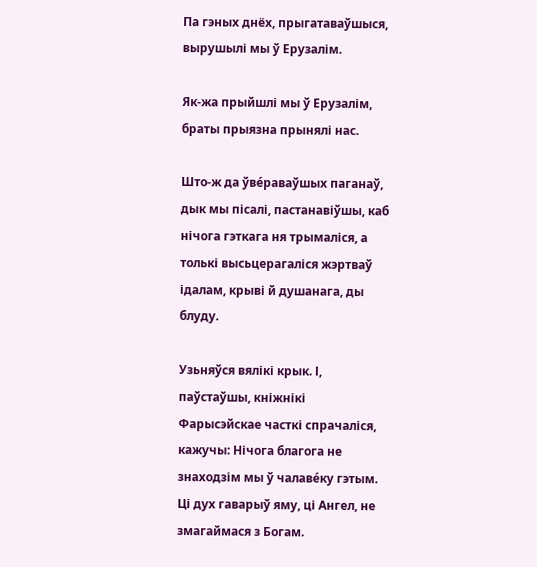Па гэных днёх, прыгатаваўшыся, вырушылі мы ў Ерузалім.

Як-жа прыйшлі мы ў Ерузалім, браты прыязна прынялі нас.

Што-ж да ўве́раваўшых паганаў, дык мы пісалі, пастанавіўшы, каб нічога гэткага ня трымаліся, а толькі высьцерагаліся жэртваў ідалам, крыві й душанага, ды блуду.

Узьняўся вялікі крык. І, паўстаўшы, кніжнікі Фарысэйскае часткі спрачаліся, кажучы: Нічога благога не знаходзім мы ў чалаве́ку гэтым. Ці дух гаварыў яму, ці Ангел, не змагаймася з Богам.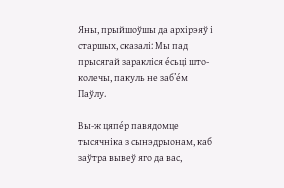Яны, прыйшоўшы да архірэяў і старшых, сказалі: Мы пад прысягай заракліся е́сьці што-колечы, пакуль не заб’е́м Паўлу.

Вы-ж цяпе́р павядомце тысячніка з сынэдрыонам, каб заўтра вывеў яго да вас,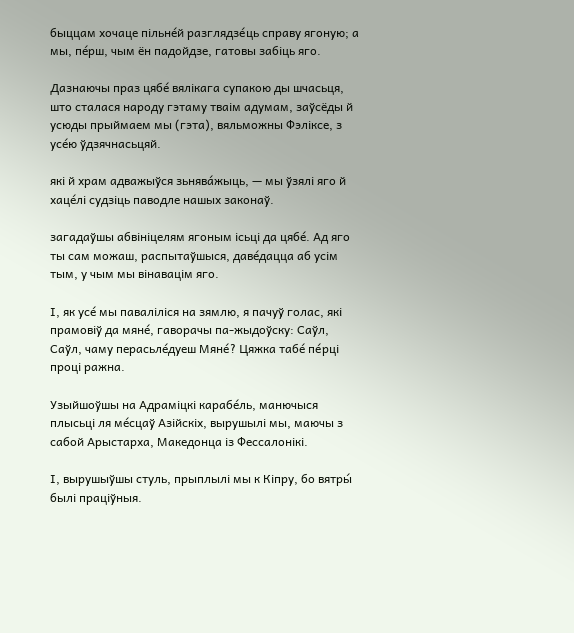быццам хочаце пільне́й разглядзе́ць справу ягоную; а мы, пе́рш, чым ён падойдзе, гатовы забіць яго.

Дазнаючы праз цябе́ вялікага супакою ды шчасьця, што сталася народу гэтаму тваім адумам, заўсёды й усюды прыймаем мы (гэта), вяльможны Фэліксе, з усе́ю ўдзячнасьцяй.

які й храм адважыўся зьнява́жыць, — мы ўзялі яго й хаце́лі судзіць паводле нашых законаў.

загадаўшы абвініцелям ягоным ісьці да цябе́. Ад яго ты сам можаш, распытаўшыся, даве́дацца аб усім тым, у чым мы вінавацім яго.

І, як усе́ мы паваліліся на зямлю, я пачуў голас, які прамовіў да мяне́, гаворачы па-жыдоўску: Саўл, Саўл, чаму перасьле́дуеш Мяне́? Цяжка табе́ пе́рці проці ражна.

Узыйшоўшы на Адраміцкі карабе́ль, манючыся плысьці ля ме́сцаў Азійскіх, вырушылі мы, маючы з сабой Арыстарха, Македонца із Фессалонікі.

І, вырушыўшы стуль, прыплылі мы к Кіпру, бо вятры́ былі праціўныя.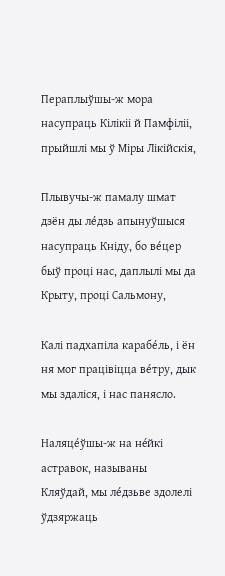Пераплыўшы-ж мора насупраць Кілікіі й Памфіліі, прыйшлі мы ў Міры Лікійскія,

Плывучы-ж памалу шмат дзён ды ле́дзь апынуўшыся насупраць Кніду, бо ве́цер быў проці нас, даплылі мы да Крыту, проці Сальмону,

Калі падхапіла карабе́ль, і ён ня мог працівіцца ве́тру, дык мы здаліся, і нас панясло.

Наляце́ўшы-ж на не́йкі астравок, называны Кляўдай, мы ле́дзьве здолелі ўдзяржаць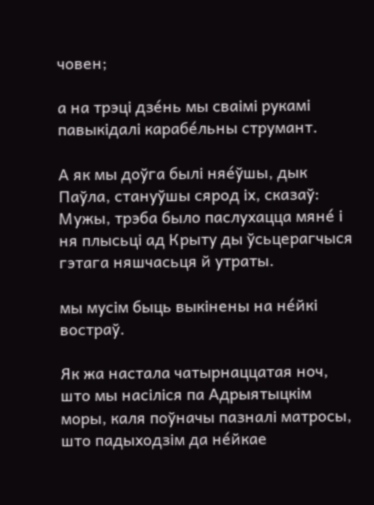човен;

а на трэці дзе́нь мы сваімі рукамі павыкідалі карабе́льны струмант.

А як мы доўга былі няе́ўшы, дык Паўла, стануўшы сярод іх, сказаў: Мужы, трэба было паслухацца мяне́ і ня плысьці ад Крыту ды ўсьцерагчыся гэтага няшчасьця й утраты.

мы мусім быць выкінены на не́йкі востраў.

Як жа настала чатырнаццатая ноч, што мы насіліся па Адрыятыцкім моры, каля поўначы пазналі матросы, што падыходзім да не́йкае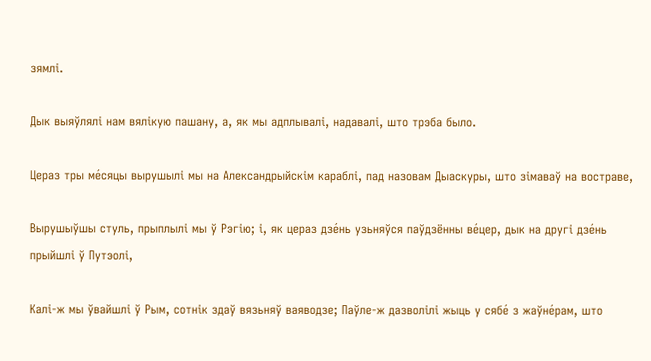зямлі.

Дык выяўлялі нам вялікую пашану, а, як мы адплывалі, надавалі, што трэба было.

Цераз тры ме́сяцы вырушылі мы на Александрыйскім караблі, пад назовам Дыаскуры, што зімаваў на востраве,

Вырушыўшы стуль, прыплылі мы ў Рэгію; і, як цераз дзе́нь узьняўся паўдзённы ве́цер, дык на другі дзе́нь прыйшлі ў Путэолі,

Калі-ж мы ўвайшлі ў Рым, сотнік здаў вязьняў ваяводзе; Паўле-ж дазволілі жыць у сябе́ з жаўне́рам, што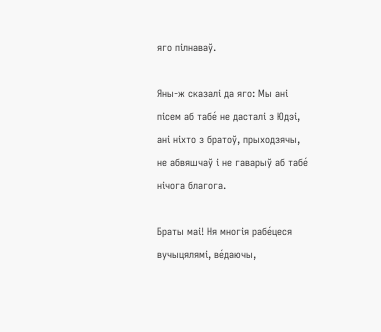яго пілнаваў.

Яны-ж сказалі да яго: Мы ані пісем аб табе́ не дасталі з Юдэі, ані ніхто з братоў, прыходзячы, не абвяшчаў і не гаварыў аб табе́ нічога благога.

Браты маі! Ня многія рабе́цеся вучыцялямі, ве́даючы,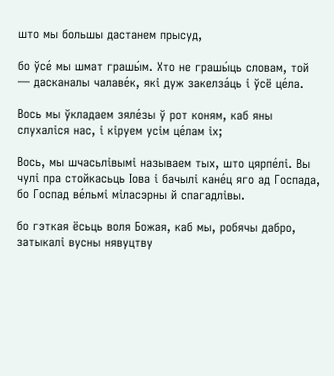што мы большы дастанем прысуд,

бо ўсе́ мы шмат грашы́м. Хто не грашы́ць словам, той — дасканалы чалаве́к, які дуж закелза́ць і ўсё це́ла.

Вось мы ўкладаем зяле́зы ў рот коням, каб яны слухаліся нас, і кіруем усім це́лам іх;

Вось, мы шчасьлівымі называем тых, што цярпе́лі. Вы чулі пра стойкасьць Іова і бачылі кане́ц яго ад Госпада, бо Госпад ве́льмі міласэрны й спагадлівы.

бо гэткая ёсьць воля Божая, каб мы, робячы дабро, затыкалі вусны нявуцтву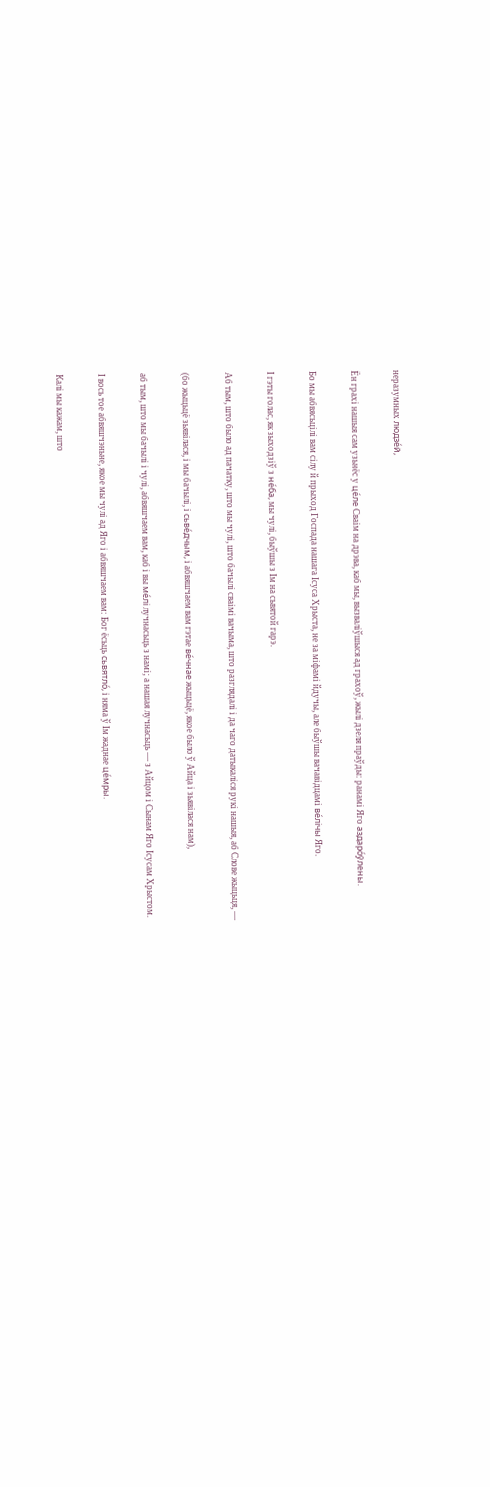неразумных людзе́й,

Ён грахі нашыя сам узьнёс у це́ле Сваім на дрэва, каб мы, вызваліўшыся ад грахоў, жылі дзеля праўды: ранамі Яго аздаро́ўлены.

Бо мы абвясьцілі вам сілу й прыход Госпада нашага Ісуса Хрыста, не за міфамі йдучы, але быўшы вачавідцамі ве́лічы Яго.

І гэты голас, як зыходзіў з не́ба, мы чулі, быўшы з Ім на сьвятой гарэ.

Аб тым, што было ад пачатку, што мы чулі, што бачылі сваімі вачыма, што разглядалі і да чаго датыкаліся рукі нашыя, аб Слове жыцьця, —

(бо жыцьцё зьявілася, і мы бачылі, і сьве́дчым, і абвяшчаем вам гэтае ве́чнае жыцьцё, якое было ў Айца і зьявілася нам),

аб тым, што мы бачылі і чулі, абвяшчаем вам, каб і вы ме́лі лучнасьць з намі; а нашая лучнасьць — з Айцом і Сынам Яго Ісусам Хрыстом.

І вось тое абвяшчэньне, якое мы чулі ад Яго і абвяшчаем вам: Бог ёсьць сьвятло́, і няма ў Ім жаднае це́мры.

Калі мы кажам, што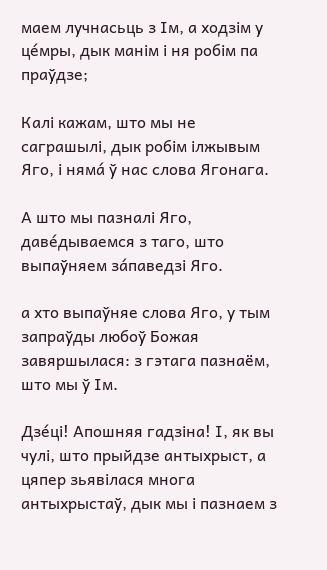маем лучнасьць з Ім, а ходзім у це́мры, дык манім і ня робім па праўдзе;

Калі кажам, што мы не саграшылі, дык робім ілжывым Яго, і няма́ ў нас слова Ягонага.

А што мы пазналі Яго, даве́дываемся з таго, што выпаўняем за́паведзі Яго.

а хто выпаўняе слова Яго, у тым запраўды любоў Божая завяршылася: з гэтага пазнаём, што мы ў Ім.

Дзе́ці! Апошняя гадзіна! І, як вы чулі, што прыйдзе антыхрыст, а цяпер зьявілася многа антыхрыстаў, дык мы і пазнаем з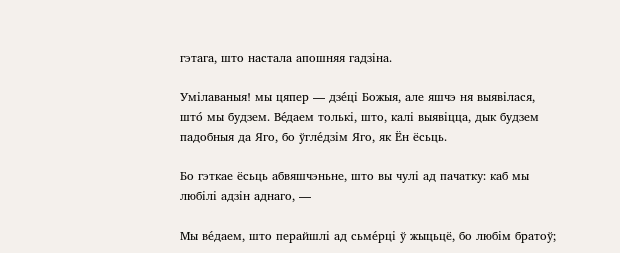гэтага, што настала апошняя гадзіна.

Умілаваныя! мы цяпер — дзе́ці Божыя, але яшчэ ня выявілася, што́ мы будзем. Ве́даем толькі, што, калі выявіцца, дык будзем падобныя да Яго, бо ўгле́дзім Яго, як Ён ёсьць.

Бо гэткае ёсьць абвяшчэньне, што вы чулі ад пачатку: каб мы любілі адзін аднаго, —

Мы ве́даем, што перайшлі ад сьме́рці ў жыцьцё, бо любім братоў;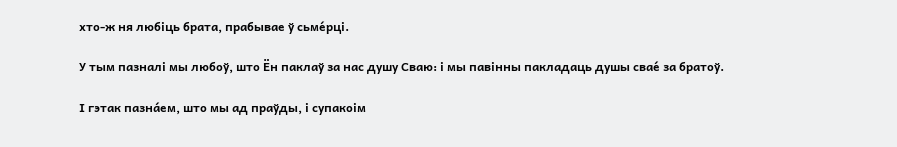хто-ж ня любіць брата, прабывае ў сьме́рці.

У тым пазналі мы любоў, што Ён паклаў за нас душу Сваю: і мы павінны пакладаць душы свае́ за братоў.

І гэтак пазна́ем, што мы ад праўды, і супакоім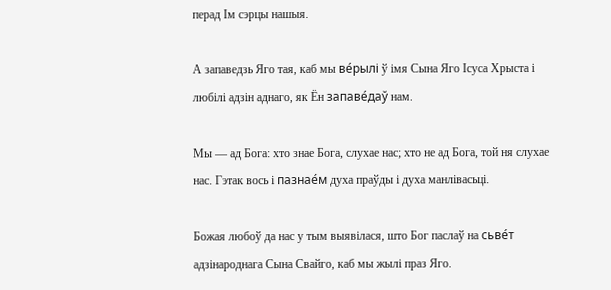перад Ім сэрцы нашыя.

А запаведзь Яго тая, каб мы ве́рылі ў імя Сына Яго Ісуса Хрыста і любілі адзін аднаго, як Ён запаве́даў нам.

Мы — ад Бога: хто знае Бога, слухае нас; хто не ад Бога, той ня слухае нас. Гэтак вось і пазнае́м духа праўды і духа манлівасьці.

Божая любоў да нас у тым выявілася, што Бог паслаў на сьве́т адзінароднага Сына Свайго, каб мы жылі праз Яго.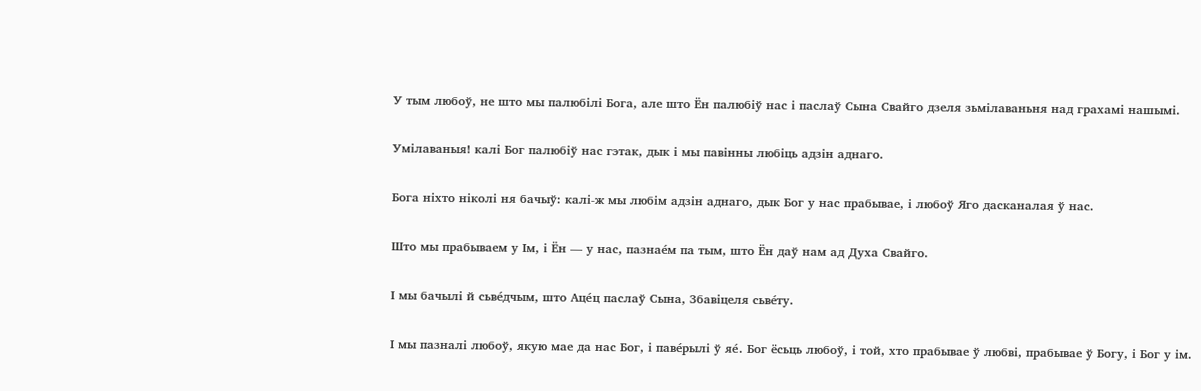У тым любоў, не што мы палюбілі Бога, але што Ён палюбіў нас і паслаў Сына Свайго дзеля зьмілаваньня над грахамі нашымі.

Умілаваныя! калі Бог палюбіў нас гэтак, дык і мы павінны любіць адзін аднаго.

Бога ніхто ніколі ня бачыў: калі-ж мы любім адзін аднаго, дык Бог у нас прабывае, і любоў Яго дасканалая ў нас.

Што мы прабываем у Ім, і Ён — у нас, пазнае́м па тым, што Ён даў нам ад Духа Свайго.

І мы бачылі й сьве́дчым, што Аце́ц паслаў Сына, Збавіцеля сьве́ту.

І мы пазналі любоў, якую мае да нас Бог, і паве́рылі ў яе́. Бог ёсьць любоў, і той, хто прабывае ў любві, прабывае ў Богу, і Бог у ім.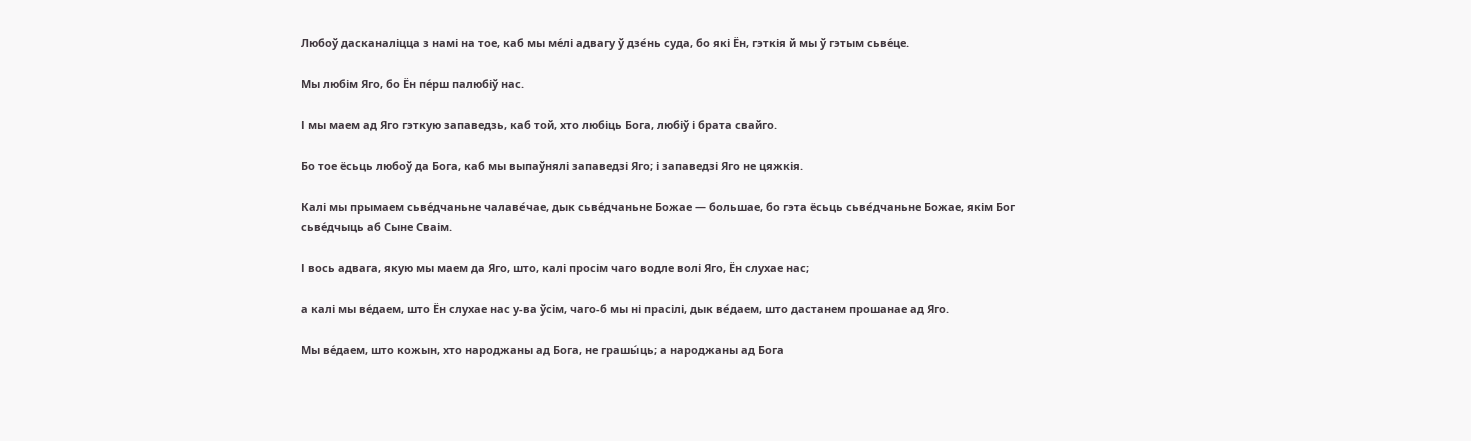Любоў дасканаліцца з намі на тое, каб мы ме́лі адвагу ў дзе́нь суда, бо які Ён, гэткія й мы ў гэтым сьве́це.

Мы любім Яго, бо Ён пе́рш палюбіў нас.

І мы маем ад Яго гэткую запаведзь, каб той, хто любіць Бога, любіў і брата свайго.

Бо тое ёсьць любоў да Бога, каб мы выпаўнялі запаведзі Яго; і запаведзі Яго не цяжкія.

Калі мы прымаем сьве́дчаньне чалаве́чае, дык сьве́дчаньне Божае — большае, бо гэта ёсьць сьве́дчаньне Божае, якім Бог сьве́дчыць аб Сыне Сваім.

І вось адвага, якую мы маем да Яго, што, калі просім чаго водле волі Яго, Ён слухае нас;

а калі мы ве́даем, што Ён слухае нас у-ва ўсім, чаго-б мы ні прасілі, дык ве́даем, што дастанем прошанае ад Яго.

Мы ве́даем, што кожын, хто народжаны ад Бога, не грашы́ць; а народжаны ад Бога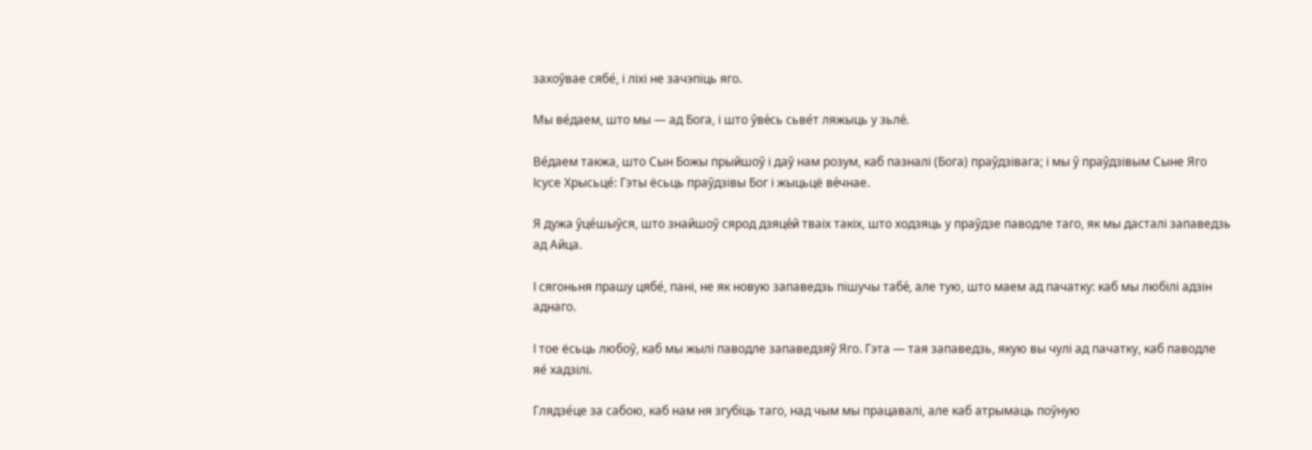захоўвае сябе́, і ліхі не зачэпіць яго.

Мы ве́даем, што мы — ад Бога, і што ўве́сь сьве́т ляжыць у зьле́.

Ве́даем такжа, што Сын Божы прыйшоў і даў нам розум, каб пазналі (Бога) праўдзівага; і мы ў праўдзівым Сыне Яго Ісусе Хрысьце́: Гэты ёсьць праўдзівы Бог і жыцьцё ве́чнае.

Я дужа ўце́шыўся, што знайшоў сярод дзяце́й тваіх такіх, што ходзяць у праўдзе паводле таго, як мы дасталі запаведзь ад Айца.

І сягоньня прашу цябе́, пані, не як новую запаведзь пішучы табе́, але тую, што маем ад пачатку: каб мы любілі адзін аднаго.

І тое ёсьць любоў, каб мы жылі паводле запаведзяў Яго. Гэта — тая запаведзь, якую вы чулі ад пачатку, каб паводле яе́ хадзілі.

Глядзе́це за сабою, каб нам ня згубіць таго, над чым мы працавалі, але каб атрымаць поўную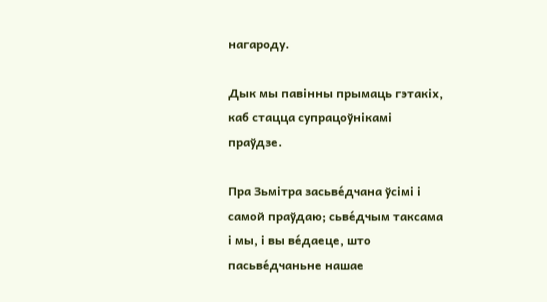нагароду.

Дык мы павінны прымаць гэтакіх, каб стацца супрацоўнікамі праўдзе.

Пра Зьмітра засьве́дчана ўсімі і самой праўдаю; сьве́дчым таксама і мы, і вы ве́даеце, што пасьве́дчаньне нашае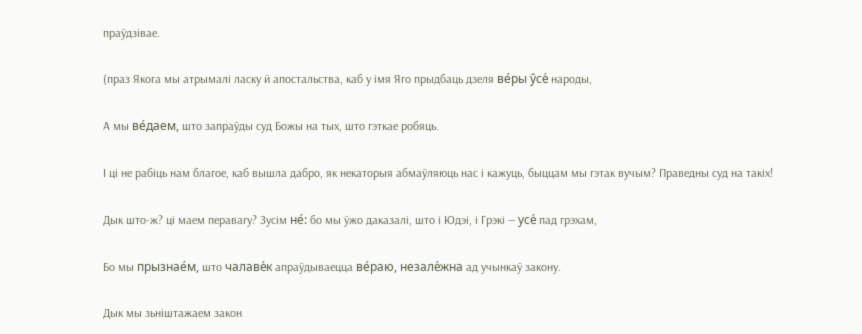праўдзівае.

(праз Якога мы атрымалі ласку й апостальства, каб у імя Яго прыдбаць дзеля ве́ры ўсе́ народы,

А мы ве́даем, што запраўды суд Божы на тых, што гэткае робяць.

І ці не рабіць нам благое, каб вышла дабро, як некаторыя абмаўляюць нас і кажуць, быццам мы гэтак вучым? Праведны суд на такіх!

Дык што-ж? ці маем перавагу? Зусім не́: бо мы ўжо даказалі, што і Юдэі, і Грэкі — усе́ пад грэхам,

Бо мы прызнае́м, што чалаве́к апраўдываецца ве́раю, незале́жна ад учынкаў закону.

Дык мы зьніштажаем закон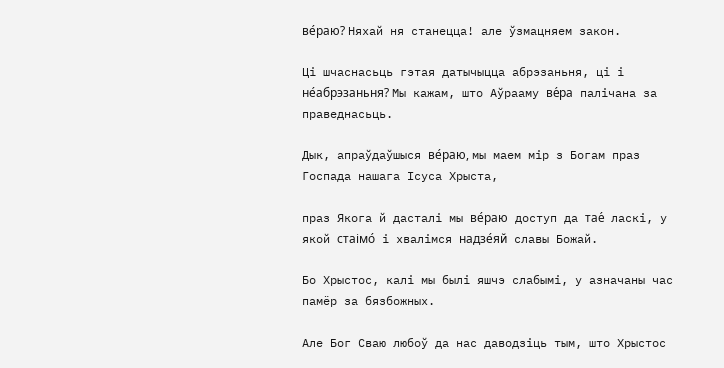ве́раю? Няхай ня станецца! але ўзмацняем закон.

Ці шчаснасьць гэтая датычыцца абрэзаньня, ці і не́абрэзаньня? Мы кажам, што Аўрааму ве́ра палічана за праведнасьць.

Дык, апраўдаўшыся ве́раю, мы маем мір з Богам праз Госпада нашага Ісуса Хрыста,

праз Якога й дасталі мы ве́раю доступ да тае́ ласкі, у якой стаімо́ і хвалімся надзе́яй славы Божай.

Бо Хрыстос, калі мы былі яшчэ слабымі, у азначаны час памёр за бязбожных.

Але Бог Сваю любоў да нас даводзіць тым, што Хрыстос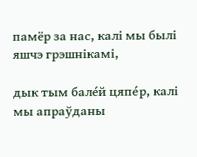памёр за нас, калі мы былі яшчэ грэшнікамі,

дык тым бале́й цяпе́р, калі мы апраўданы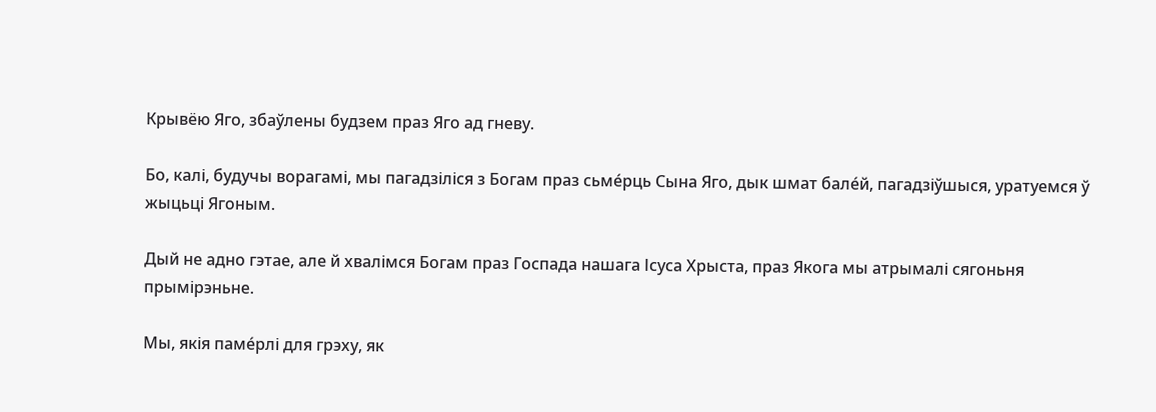Крывёю Яго, збаўлены будзем праз Яго ад гневу.

Бо, калі, будучы ворагамі, мы пагадзіліся з Богам праз сьме́рць Сына Яго, дык шмат бале́й, пагадзіўшыся, уратуемся ў жыцьці Ягоным.

Дый не адно гэтае, але й хвалімся Богам праз Госпада нашага Ісуса Хрыста, праз Якога мы атрымалі сягоньня прымірэньне.

Мы, якія паме́рлі для грэху, як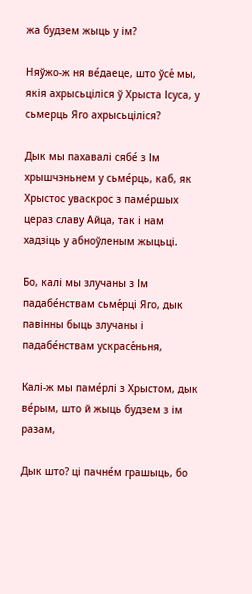жа будзем жыць у ім?

Няўжо-ж ня ве́даеце, што ўсе́ мы, якія ахрысьціліся ў Хрыста Ісуса, у сьмерць Яго ахрысьціліся?

Дык мы пахавалі сябе́ з Ім хрышчэньнем у сьме́рць, каб, як Хрыстос уваскрос з паме́ршых цераз славу Айца, так і нам хадзіць у абноўленым жыцьці.

Бо, калі мы злучаны з Ім падабе́нствам сьме́рці Яго, дык павінны быць злучаны і падабе́нствам ускрасе́ньня,

Калі-ж мы паме́рлі з Хрыстом, дык ве́рым, што й жыць будзем з ім разам,

Дык што? ці пачне́м грашыць, бо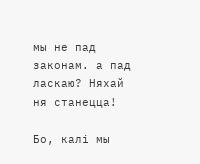мы не пад законам. а пад ласкаю? Няхай ня станецца!

Бо, калі мы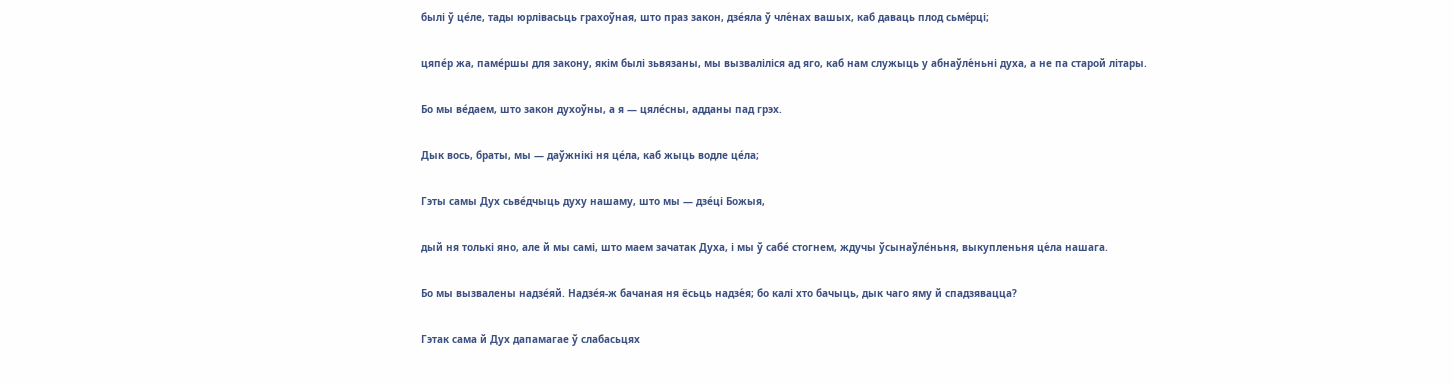былі ў це́ле, тады юрлівасьць грахоўная, што праз закон, дзе́яла ў чле́нах вашых, каб даваць плод сьме́рці;

цяпе́р жа, паме́ршы для закону, якім былі зьвязаны, мы вызваліліся ад яго, каб нам служыць у абнаўле́ньні духа, а не па старой літары.

Бо мы ве́даем, што закон духоўны, а я — цяле́сны, адданы пад грэх.

Дык вось, браты, мы — даўжнікі ня це́ла, каб жыць водле це́ла;

Гэты самы Дух сьве́дчыць духу нашаму, што мы — дзе́ці Божыя,

дый ня толькі яно, але й мы самі, што маем зачатак Духа, і мы ў сабе́ стогнем, ждучы ўсынаўле́ньня, выкупленьня це́ла нашага.

Бо мы вызвалены надзе́яй. Надзе́я-ж бачаная ня ёсьць надзе́я; бо калі хто бачыць, дык чаго яму й спадзявацца?

Гэтак сама й Дух дапамагае ў слабасьцях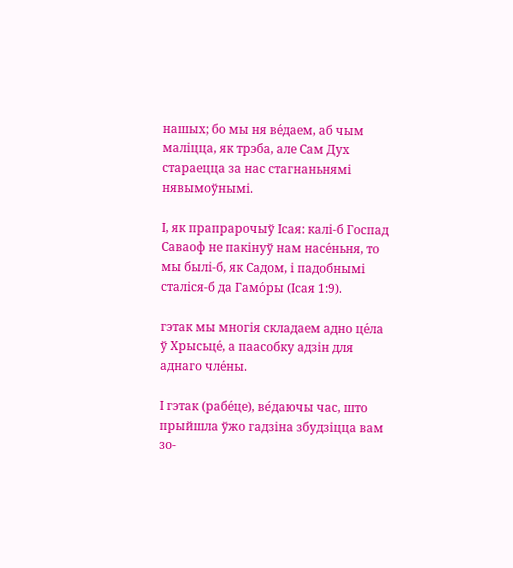нашых; бо мы ня ве́даем, аб чым маліцца, як трэба, але Сам Дух стараецца за нас стагнаньнямі нявымоўнымі.

І, як прапрарочыў Ісая: калі-б Госпад Саваоф не пакінуў нам насе́ньня, то мы былі-б, як Садом, і падобнымі сталіся-б да Гамо́ры (Ісая 1:9).

гэтак мы многія складаем адно це́ла ў Хрысьце́, а паасобку адзін для аднаго чле́ны.

І гэтак (рабе́це), ве́даючы час, што прыйшла ўжо гадзіна збудзіцца вам зо-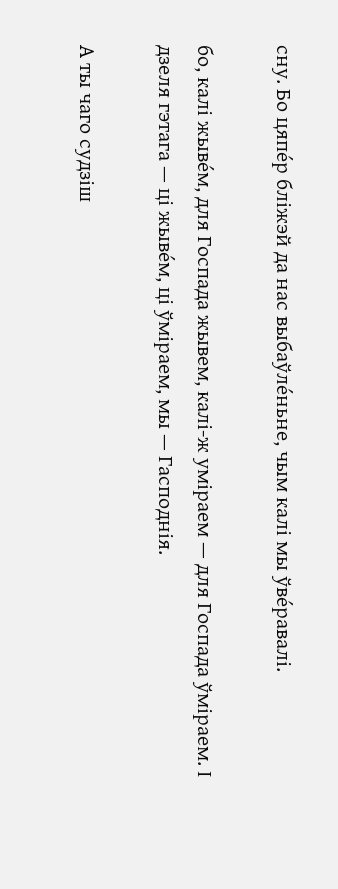сну. Бо цяпе́р бліжэй да нас выбаўле́ньне, чым калі мы ўве́равалі.

бо, калі жыве́м, для Госпада жывем, калі-ж уміраем — для Госпада ўміраем. І дзеля гэтага — ці жыве́м, ці ўміраем, мы — Гасподнія.

А ты чаго судзіш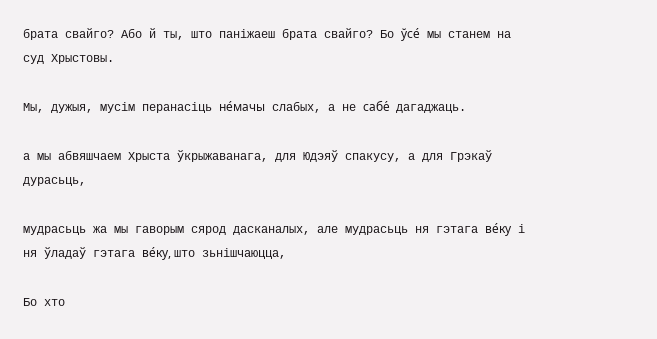брата свайго? Або й ты, што паніжаеш брата свайго? Бо ўсе́ мы станем на суд Хрыстовы.

Мы, дужыя, мусім перанасіць не́мачы слабых, а не сабе́ дагаджаць.

а мы абвяшчаем Хрыста ўкрыжаванага, для Юдэяў спакусу, а для Грэкаў дурасьць,

мудрасьць жа мы гаворым сярод дасканалых, але мудрасьць ня гэтага ве́ку і ня ўладаў гэтага ве́ку, што зьнішчаюцца,

Бо хто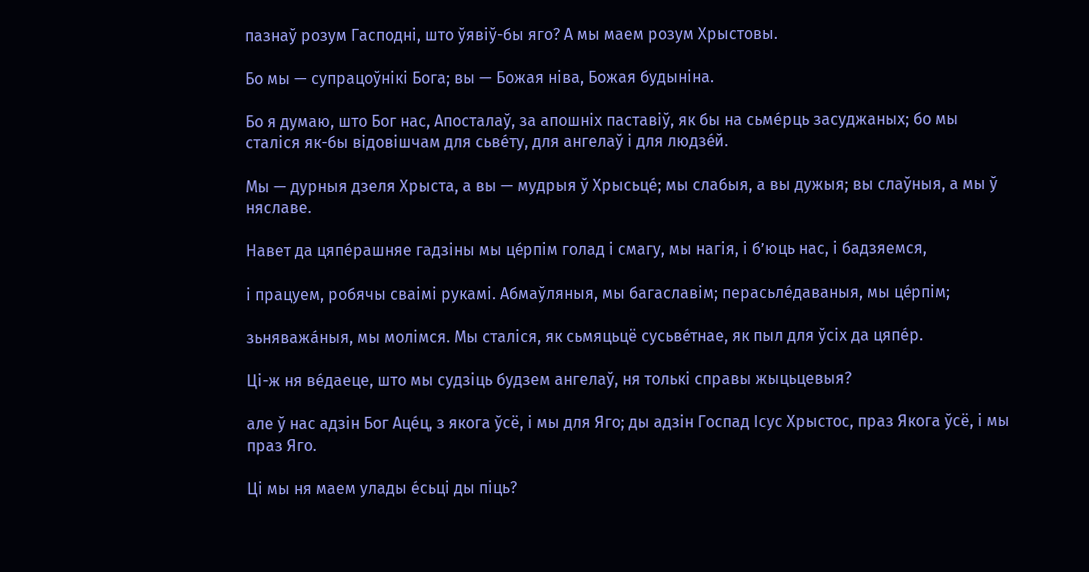пазнаў розум Гасподні, што ўявіў-бы яго? А мы маем розум Хрыстовы.

Бо мы — супрацоўнікі Бога; вы — Божая ніва, Божая будыніна.

Бо я думаю, што Бог нас, Апосталаў, за апошніх паставіў, як бы на сьме́рць засуджаных; бо мы сталіся як-бы відовішчам для сьве́ту, для ангелаў і для людзе́й.

Мы — дурныя дзеля Хрыста, а вы — мудрыя ў Хрысьце́; мы слабыя, а вы дужыя; вы слаўныя, а мы ў няславе.

Навет да цяпе́рашняе гадзіны мы це́рпім голад і смагу, мы нагія, і б’юць нас, і бадзяемся,

і працуем, робячы сваімі рукамі. Абмаўляныя, мы багаславім; перасьле́даваныя, мы це́рпім;

зьняважа́ныя, мы молімся. Мы сталіся, як сьмяцьцё сусьве́тнае, як пыл для ўсіх да цяпе́р.

Ці-ж ня ве́даеце, што мы судзіць будзем ангелаў, ня толькі справы жыцьцевыя?

але ў нас адзін Бог Аце́ц, з якога ўсё, і мы для Яго; ды адзін Госпад Ісус Хрыстос, праз Якога ўсё, і мы праз Яго.

Ці мы ня маем улады е́сьці ды піць?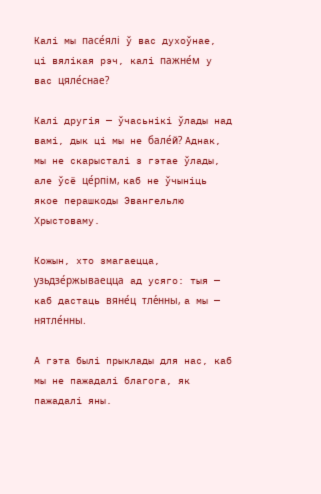Калі мы пасе́ялі ў вас духоўнае, ці вялікая рэч, калі пажне́м у вас цяле́снае?

Калі другія — ўчасьнікі ўлады над вамі, дык ці мы не бале́й? Аднак, мы не скарысталі з гэтае ўлады, але ўсё це́рпім, каб не ўчыніць якое перашкоды Эвангельлю Хрыстоваму.

Кожын, хто змагаецца, узьдзе́ржываецца ад усяго: тыя — каб дастаць вяне́ц тле́нны, а мы — нятле́нны.

А гэта былі прыклады для нас, каб мы не пажадалі благога, як пажадалі яны.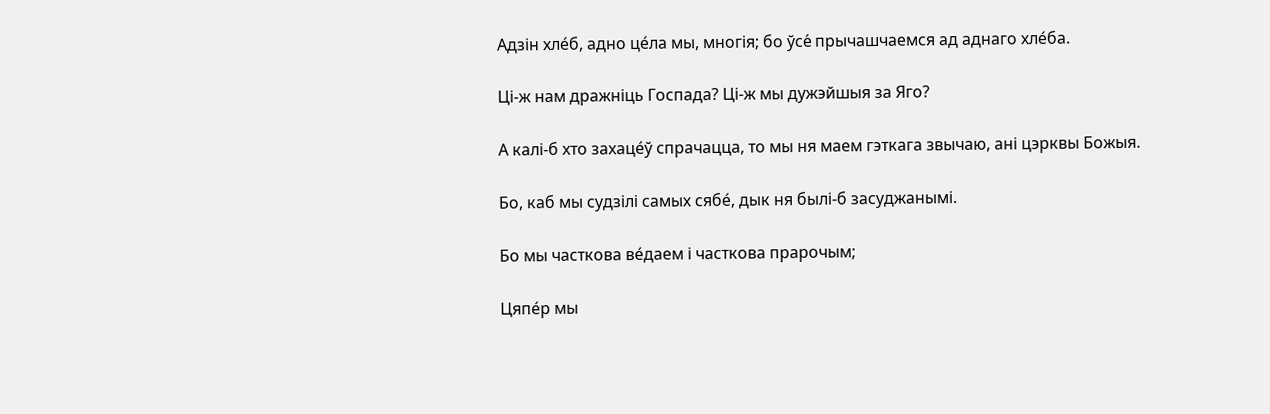Адзін хле́б, адно це́ла мы, многія; бо ўсе́ прычашчаемся ад аднаго хле́ба.

Ці-ж нам дражніць Госпада? Ці-ж мы дужэйшыя за Яго?

А калі-б хто захаце́ў спрачацца, то мы ня маем гэткага звычаю, ані цэрквы Божыя.

Бо, каб мы судзілі самых сябе́, дык ня былі-б засуджанымі.

Бо мы часткова ве́даем і часткова прарочым;

Цяпе́р мы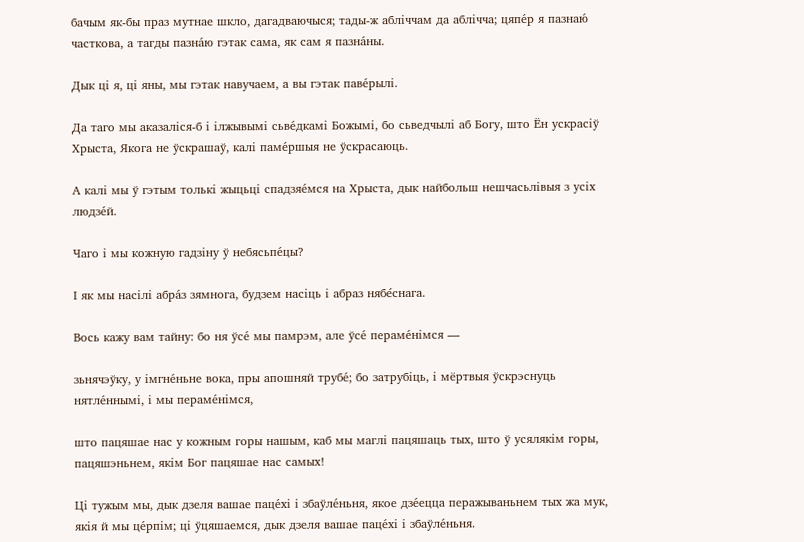бачым як-бы праз мутнае шкло, дагадваючыся; тады-ж абліччам да аблічча; цяпе́р я пазнаю́ часткова, а тагды пазна́ю гэтак сама, як сам я пазна́ны.

Дык ці я, ці яны, мы гэтак навучаем, а вы гэтак паве́рылі.

Да таго мы аказаліся-б і ілжывымі сьве́дкамі Божымі, бо сьведчылі аб Богу, што Ён ускрасіў Хрыста, Якога не ўскрашаў, калі паме́ршыя не ўскрасаюць.

А калі мы ў гэтым толькі жыцьці спадзяе́мся на Хрыста, дык найбольш нешчасьлівыя з усіх людзе́й.

Чаго і мы кожную гадзіну ў небясьпе́цы?

І як мы насілі абра́з зямнога, будзем насіць і абраз нябе́снага.

Вось кажу вам тайну: бо ня ўсе́ мы памрэм, але ўсе́ пераме́німся —

зьнячэўку, у імгне́ньне вока, пры апошняй трубе́; бо затрубіць, і мёртвыя ўскрэснуць нятле́ннымі, і мы пераме́німся,

што пацяшае нас у кожным горы нашым, каб мы маглі пацяшаць тых, што ў усялякім горы, пацяшэньнем, якім Бог пацяшае нас самых!

Ці тужым мы, дык дзеля вашае паце́хі і збаўле́ньня, якое дзе́ецца перажываньнем тых жа мук, якія й мы це́рпім; ці ўцяшаемся, дык дзеля вашае паце́хі і збаўле́ньня.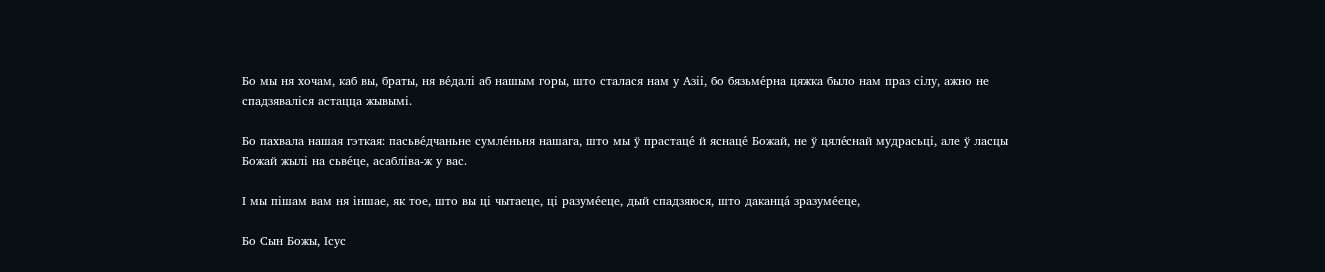Бо мы ня хочам, каб вы, браты, ня ве́далі аб нашым горы, што сталася нам у Азіі, бо бязьме́рна цяжка было нам праз сілу, ажно не спадзяваліся астацца жывымі.

Бо пахвала нашая гэткая: пасьве́дчаньне сумле́ньня нашага, што мы ў прастаце́ й яснаце́ Божай, не ў цяле́снай мудрасьці, але ў ласцы Божай жылі на сьве́це, асабліва-ж у вас.

І мы пішам вам ня іншае, як тое, што вы ці чытаеце, ці разуме́еце, дый спадзяюся, што даканца́ зразуме́еце,

Бо Сын Божы, Ісус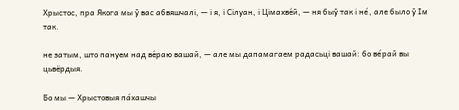Хрыстос, пра Якога мы ў вас абвяшчалі, — і я, і Сілуан, і Цімахве́й, — ня быў так і не́, але было ў Ім так.

не затым, што пануем над ве́раю вашай, — але мы дапамагаем радасьці вашай: бо ве́рай вы цьвёрдыя.

Бо мы — Хрыстовыя па́хашчы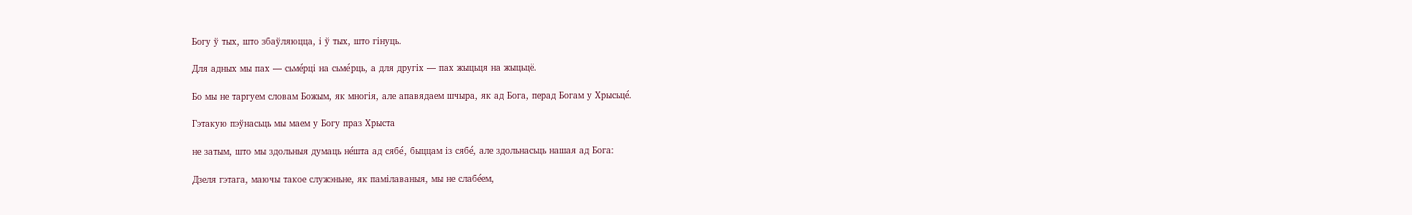Богу ў тых, што збаўляюцца, і ў тых, што гінуць.

Для адных мы пах — сьме́рці на сьме́рць, а для другіх — пах жыцьця на жыцьцё.

Бо мы не таргуем словам Божым, як многія, але апавядаем шчыра, як ад Бога, перад Богам у Хрысьце́.

Гэтакую пэўнасьць мы маем у Богу праз Хрыста

не затым, што мы здольныя думаць не́шта ад сябе́, быццам із сябе́, але здольнасьць нашая ад Бога:

Дзеля гэтага, маючы такое служэньне, як памілаваныя, мы не слабе́ем,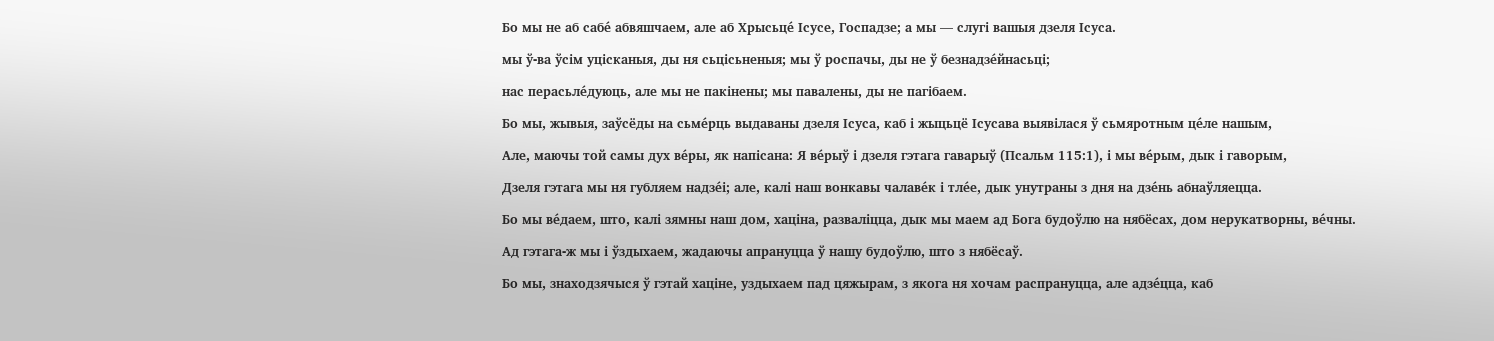Бо мы не аб сабе́ абвяшчаем, але аб Хрысьце́ Ісусе, Госпадзе; а мы — слугі вашыя дзеля Ісуса.

мы ў-ва ўсім уцісканыя, ды ня сьцісьненыя; мы ў роспачы, ды не ў безнадзе́йнасьці;

нас перасьле́дуюць, але мы не пакінены; мы павалены, ды не пагібаем.

Бо мы, жывыя, заўсёды на сьме́рць выдаваны дзеля Ісуса, каб і жыцьцё Ісусава выявілася ў сьмяротным це́ле нашым,

Але, маючы той самы дух ве́ры, як напісана: Я ве́рыў і дзеля гэтага гаварыў (Псальм 115:1), і мы ве́рым, дык і гаворым,

Дзеля гэтага мы ня губляем надзе́і; але, калі наш вонкавы чалаве́к і тле́е, дык унутраны з дня на дзе́нь абнаўляецца.

Бо мы ве́даем, што, калі зямны наш дом, хаціна, разваліцца, дык мы маем ад Бога будоўлю на нябёсах, дом нерукатворны, ве́чны.

Ад гэтага-ж мы і ўздыхаем, жадаючы апрануцца ў нашу будоўлю, што з нябёсаў.

Бо мы, знаходзячыся ў гэтай хаціне, уздыхаем пад цяжырам, з якога ня хочам распрануцца, але адзе́цца, каб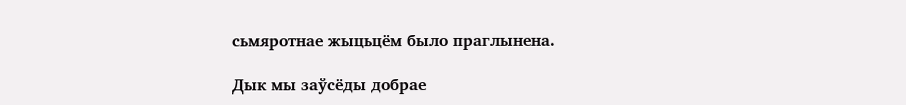сьмяротнае жыцьцём было праглынена.

Дык мы заўсёды добрае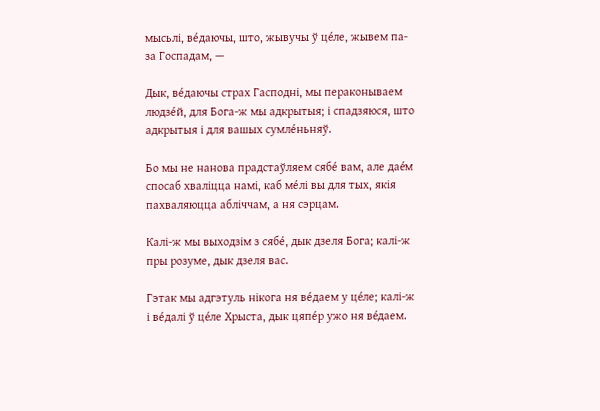мысьлі, ве́даючы, што, жывучы ў це́ле, жывем па-за Госпадам, —

Дык, ве́даючы страх Гасподні, мы пераконываем людзе́й, для Бога-ж мы адкрытыя; і спадзяюся, што адкрытыя і для вашых сумле́ньняў.

Бо мы не нанова прадстаўляем сябе́ вам, але дае́м спосаб хваліцца намі, каб ме́лі вы для тых, якія пахваляюцца абліччам, а ня сэрцам.

Калі-ж мы выходзім з сябе́, дык дзеля Бога; калі-ж пры розуме, дык дзеля вас.

Гэтак мы адгэтуль нікога ня ве́даем у це́ле; калі-ж і ве́далі ў це́ле Хрыста, дык цяпе́р ужо ня ве́даем.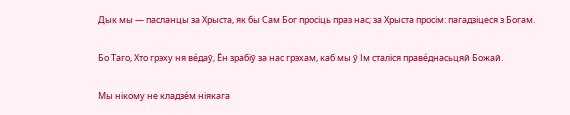Дык мы — пасланцы за Хрыста, як бы Сам Бог просіць праз нас; за Хрыста просім: пагадзіцеся з Богам.

Бо Таго, Хто грэху ня ве́даў, Ён зрабіў за нас грэхам, каб мы ў Ім сталіся праве́днасьцяй Божай.

Мы нікому не кладзе́м ніякага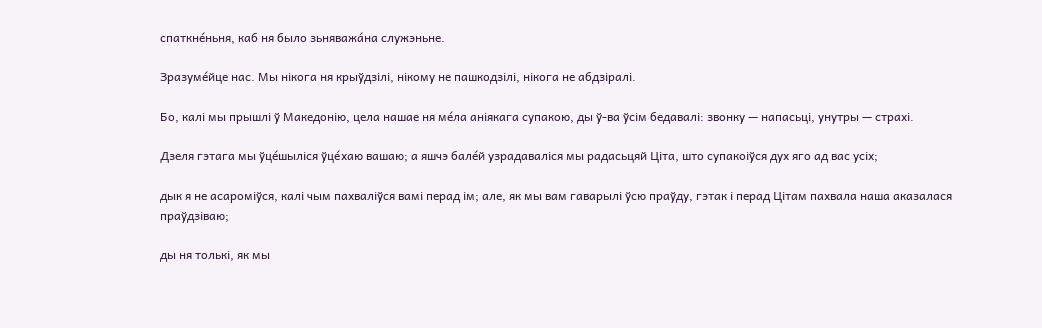спаткне́ньня, каб ня было зьняважа́на служэньне.

Зразуме́йце нас. Мы нікога ня крыўдзілі, нікому не пашкодзілі, нікога не абдзіралі.

Бо, калі мы прышлі ў Македонію, цела нашае ня ме́ла аніякага супакою, ды ў-ва ўсім бедавалі: звонку — напасьці, унутры — страхі.

Дзеля гэтага мы ўце́шыліся ўце́хаю вашаю; а яшчэ бале́й узрадаваліся мы радасьцяй Ціта, што супакоіўся дух яго ад вас усіх;

дык я не асароміўся, калі чым пахваліўся вамі перад ім; але, як мы вам гаварылі ўсю праўду, гэтак і перад Цітам пахвала наша аказалася праўдзіваю;

ды ня толькі, як мы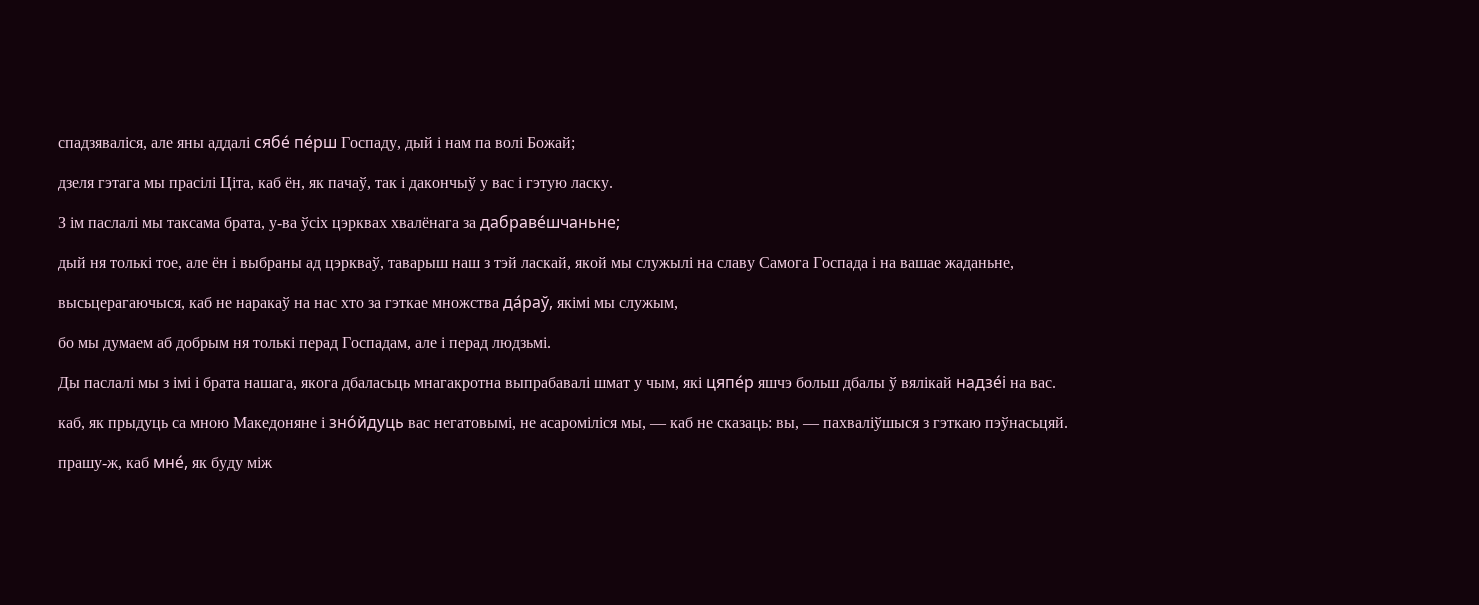спадзяваліся, але яны аддалі сябе́ пе́рш Госпаду, дый і нам па волі Божай;

дзеля гэтага мы прасілі Ціта, каб ён, як пачаў, так і дакончыў у вас і гэтую ласку.

З ім паслалі мы таксама брата, у-ва ўсіх цэрквах хвалёнага за дабраве́шчаньне;

дый ня толькі тое, але ён і выбраны ад цэркваў, таварыш наш з тэй ласкай, якой мы служылі на славу Самога Госпада і на вашае жаданьне,

высьцерагаючыся, каб не наракаў на нас хто за гэткае множства да́раў, якімі мы служым,

бо мы думаем аб добрым ня толькі перад Госпадам, але і перад людзьмі.

Ды паслалі мы з імі і брата нашага, якога дбаласьць мнагакротна выпрабавалі шмат у чым, які цяпе́р яшчэ больш дбалы ў вялікай надзе́і на вас.

каб, як прыдуць са мною Македоняне і зно́йдуць вас негатовымі, не асароміліся мы, — каб не сказаць: вы, — пахваліўшыся з гэткаю пэўнасьцяй.

прашу-ж, каб мне́, як буду між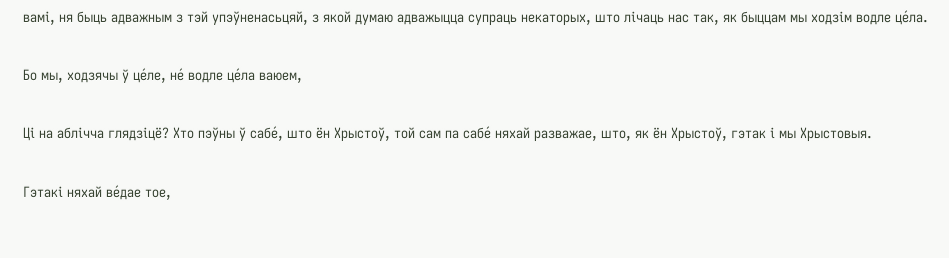вамі, ня быць адважным з тэй упэўненасьцяй, з якой думаю адважыцца супраць некаторых, што лічаць нас так, як быццам мы ходзім водле це́ла.

Бо мы, ходзячы ў це́ле, не́ водле це́ла ваюем,

Ці на аблічча глядзіцё? Хто пэўны ў сабе́, што ён Хрыстоў, той сам па сабе́ няхай разважае, што, як ён Хрыстоў, гэтак і мы Хрыстовыя.

Гэтакі няхай ве́дае тое,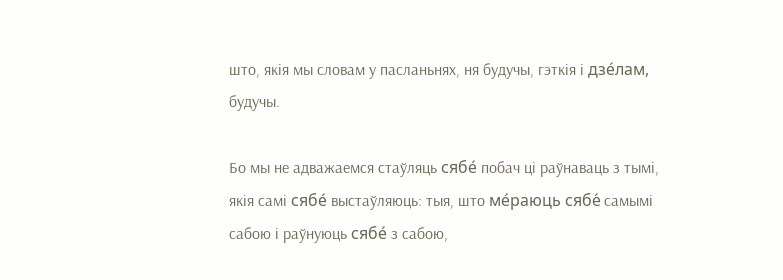што, якія мы словам у пасланьнях, ня будучы, гэткія і дзе́лам, будучы.

Бо мы не адважаемся стаўляць сябе́ побач ці раўнаваць з тымі, якія самі сябе́ выстаўляюць: тыя, што ме́раюць сябе́ самымі сабою і раўнуюць сябе́ з сабою,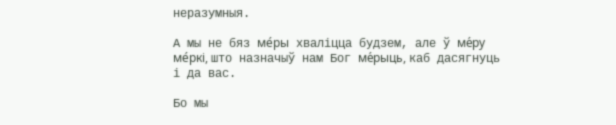неразумныя.

А мы не бяз ме́ры хваліцца будзем, але ў ме́ру ме́ркі, што назначыў нам Бог ме́рыць, каб дасягнуць і да вас.

Бо мы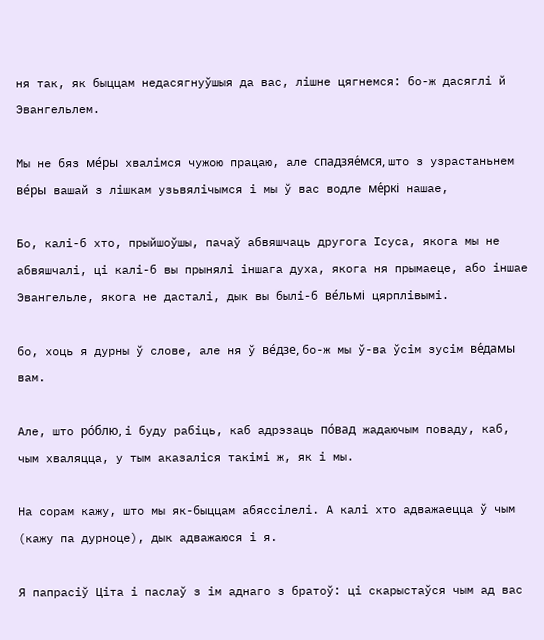ня так, як быццам недасягнуўшыя да вас, лішне цягнемся: бо-ж дасяглі й Эвангельлем.

Мы не бяз ме́ры хвалімся чужою працаю, але спадзяе́мся, што з узрастаньнем ве́ры вашай з лішкам узьвялічымся і мы ў вас водле ме́ркі нашае,

Бо, калі-б хто, прыйшоўшы, пачаў абвяшчаць другога Ісуса, якога мы не абвяшчалі, ці калі-б вы прынялі іншага духа, якога ня прымаеце, або іншае Эвангельле, якога не дасталі, дык вы былі-б ве́льмі цярплівымі.

бо, хоць я дурны ў слове, але ня ў ве́дзе, бо-ж мы ў-ва ўсім зусім ве́дамы вам.

Але, што ро́блю, і буду рабіць, каб адрэзаць по́вад жадаючым поваду, каб, чым хваляцца, у тым аказаліся такімі ж, як і мы.

На сорам кажу, што мы як-быццам абяссілелі. А калі хто адважаецца ў чым (кажу па дурноце), дык адважаюся і я.

Я папрасіў Ціта і паслаў з ім аднаго з братоў: ці скарыстаўся чым ад вас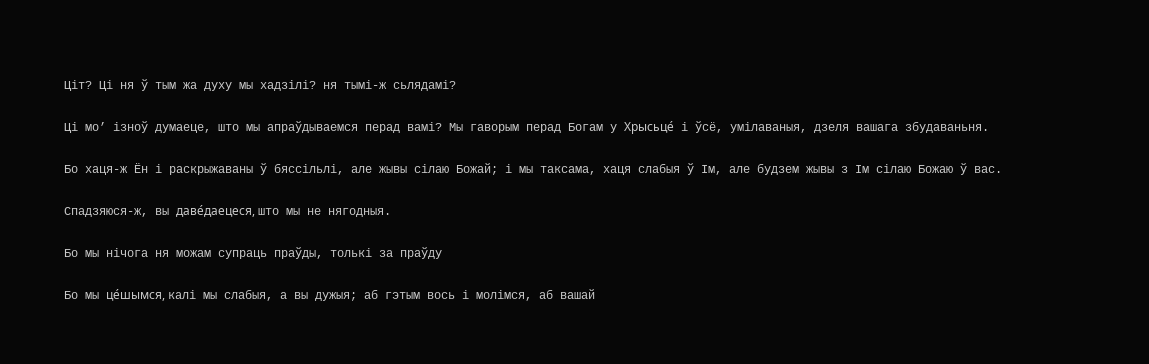Ціт? Ці ня ў тым жа духу мы хадзілі? ня тымі-ж сьлядамі?

Ці мо’ ізноў думаеце, што мы апраўдываемся перад вамі? Мы гаворым перад Богам у Хрысьце́ і ўсё, умілаваныя, дзеля вашага збудаваньня.

Бо хаця-ж Ён і раскрыжаваны ў бяссільлі, але жывы сілаю Божай; і мы таксама, хаця слабыя ў Ім, але будзем жывы з Ім сілаю Божаю ў вас.

Спадзяюся-ж, вы даве́даецеся, што мы не нягодныя.

Бо мы нічога ня можам супраць праўды, толькі за праўду

Бо мы це́шымся, калі мы слабыя, а вы дужыя; аб гэтым вось і молімся, аб вашай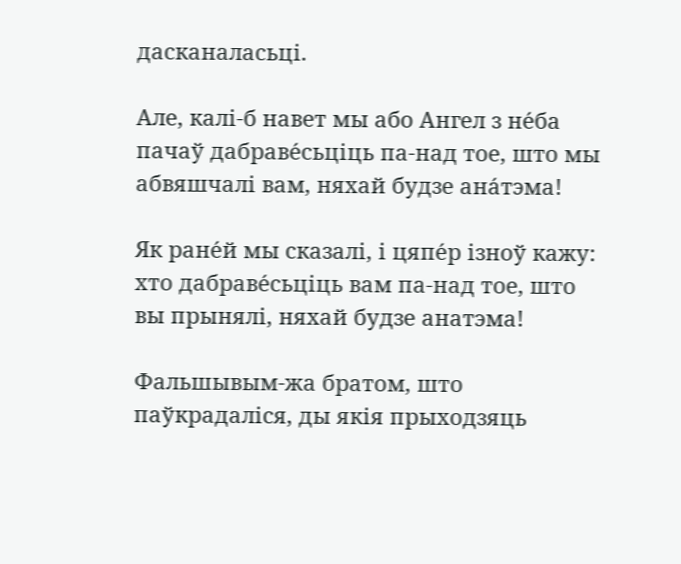дасканаласьці.

Але, калі-б навет мы або Ангел з не́ба пачаў дабраве́сьціць па-над тое, што мы абвяшчалі вам, няхай будзе ана́тэма!

Як ране́й мы сказалі, і цяпе́р ізноў кажу: хто дабраве́сьціць вам па-над тое, што вы прынялі, няхай будзе анатэма!

Фальшывым-жа братом, што паўкрадаліся, ды якія прыходзяць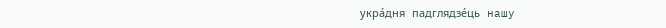укра́дня падглядзе́ць нашу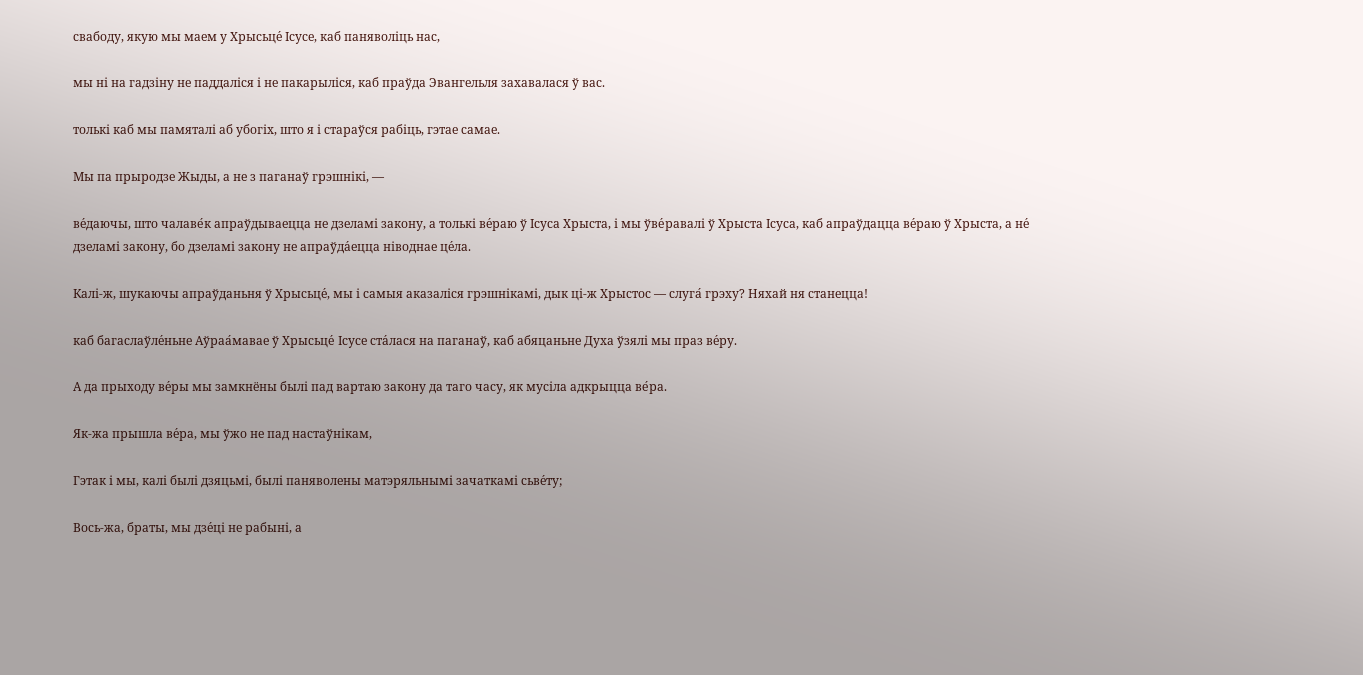свабоду, якую мы маем у Хрысьце́ Ісусе, каб паняволіць нас,

мы ні на гадзіну не паддаліся і не пакарыліся, каб праўда Эвангельля захавалася ў вас.

толькі каб мы памяталі аб убогіх, што я і стараўся рабіць, гэтае самае.

Мы па прыродзе Жыды, а не з паганаў грэшнікі, —

ве́даючы, што чалаве́к апраўдываецца не дзеламі закону, а толькі ве́раю ў Ісуса Хрыста, і мы ўве́равалі ў Хрыста Ісуса, каб апраўдацца ве́раю ў Хрыста, а не́ дзеламі закону, бо дзеламі закону не апраўда́ецца ніводнае це́ла.

Калі-ж, шукаючы апраўданьня ў Хрысьце́, мы і самыя аказаліся грэшнікамі, дык ці-ж Хрыстос — слуга́ грэху? Няхай ня станецца!

каб багаслаўле́ньне Аўраа́мавае ў Хрысьце́ Ісусе ста́лася на паганаў, каб абяцаньне Духа ўзялі мы праз ве́ру.

А да прыходу ве́ры мы замкнёны былі пад вартаю закону да таго часу, як мусіла адкрыцца ве́ра.

Як-жа прышла ве́ра, мы ўжо не пад настаўнікам,

Гэтак і мы, калі былі дзяцьмі, былі паняволены матэряльнымі зачаткамі сьве́ту;

Вось-жа, браты, мы дзе́ці не рабыні, а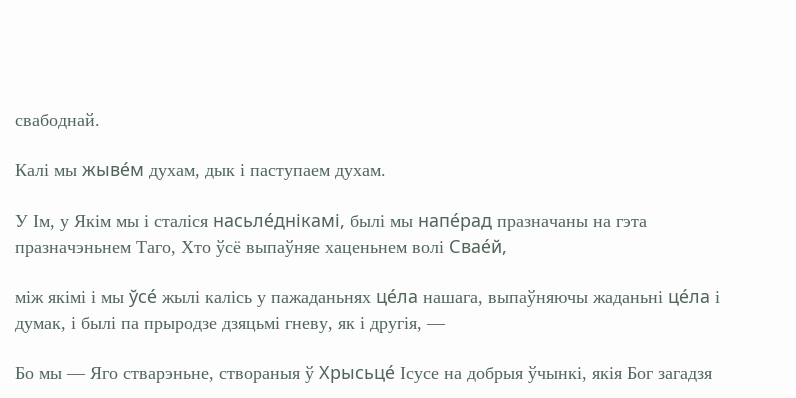свабоднай.

Калі мы жыве́м духам, дык і паступаем духам.

У Ім, у Якім мы і сталіся насьле́днікамі, былі мы напе́рад празначаны на гэта празначэньнем Таго, Хто ўсё выпаўняе хаценьнем волі Свае́й,

між якімі і мы ўсе́ жылі калісь у пажаданьнях це́ла нашага, выпаўняючы жаданьні це́ла і думак, і былі па прыродзе дзяцьмі гневу, як і другія, —

Бо мы — Яго стварэньне, створаныя ў Хрысьце́ Ісусе на добрыя ўчынкі, якія Бог загадзя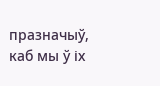празначыў, каб мы ў іх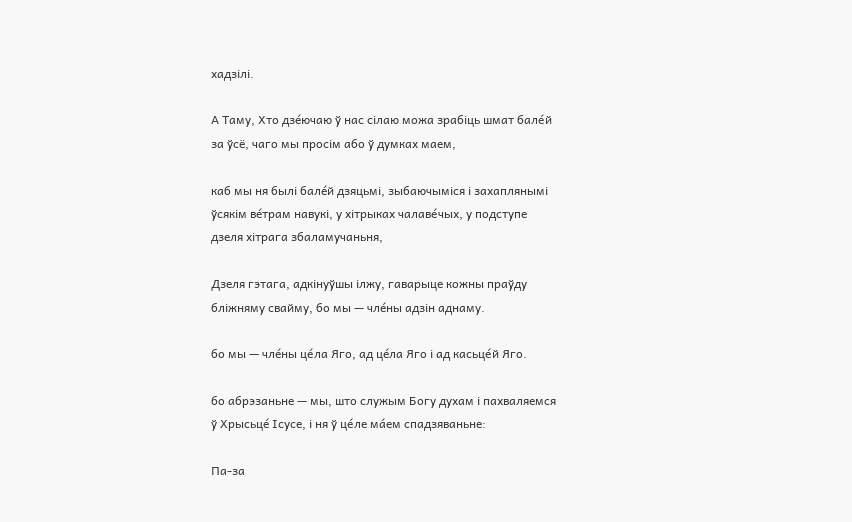хадзілі.

А Таму, Хто дзе́ючаю ў нас сілаю можа зрабіць шмат бале́й за ўсё, чаго мы просім або ў думках маем,

каб мы ня былі бале́й дзяцьмі, зыбаючыміся і захаплянымі ўсякім ве́трам навукі, у хітрыках чалаве́чых, у подступе дзеля хітрага збаламучаньня,

Дзеля гэтага, адкінуўшы ілжу, гаварыце кожны праўду бліжняму свайму, бо мы — чле́ны адзін аднаму.

бо мы — чле́ны це́ла Яго, ад це́ла Яго і ад касьце́й Яго.

бо абрэзаньне — мы, што служым Богу духам і пахваляемся ў Хрысьце́ Ісусе, і ня ў це́ле ма́ем спадзяваньне:

Па-за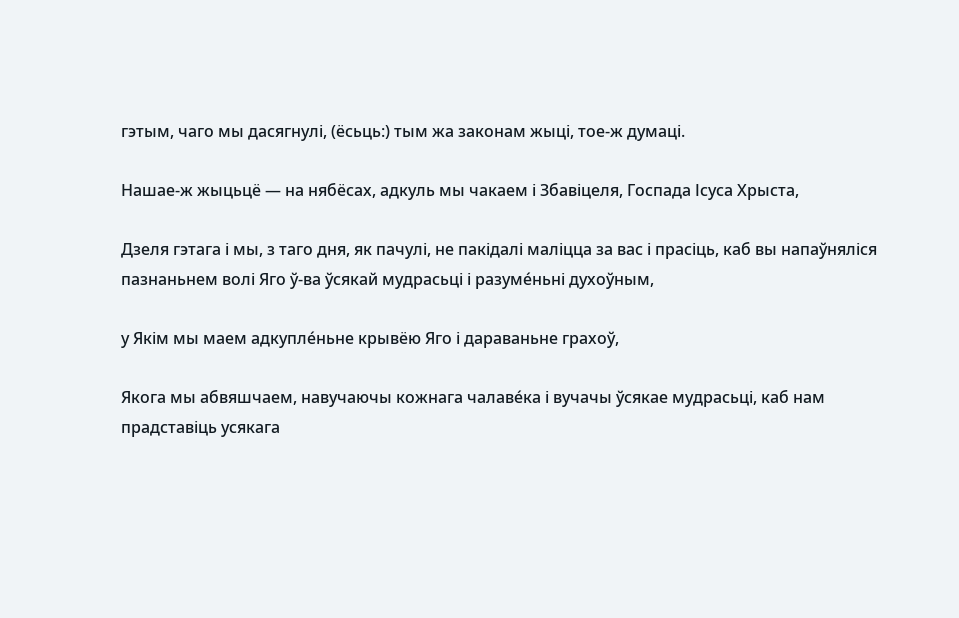гэтым, чаго мы дасягнулі, (ёсьць:) тым жа законам жыці, тое-ж думаці.

Нашае-ж жыцьцё — на нябёсах, адкуль мы чакаем і Збавіцеля, Госпада Ісуса Хрыста,

Дзеля гэтага і мы, з таго дня, як пачулі, не пакідалі маліцца за вас і прасіць, каб вы напаўняліся пазнаньнем волі Яго ў-ва ўсякай мудрасьці і разуме́ньні духоўным,

у Якім мы маем адкупле́ньне крывёю Яго і дараваньне грахоў,

Якога мы абвяшчаем, навучаючы кожнага чалаве́ка і вучачы ўсякае мудрасьці, каб нам прадставіць усякага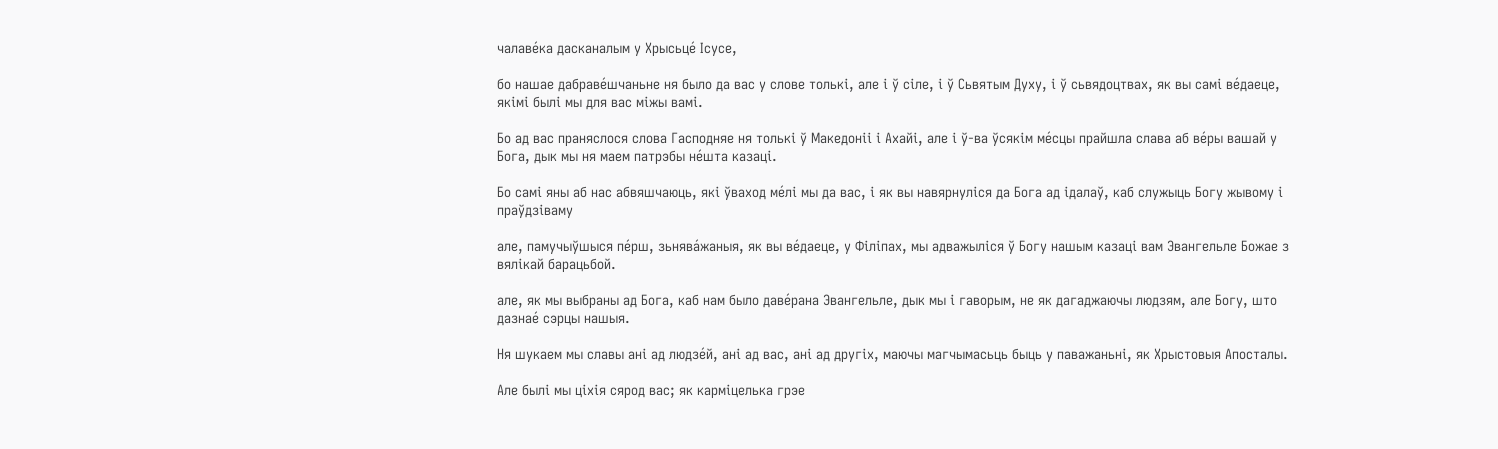чалаве́ка дасканалым у Хрысьце́ Ісусе,

бо нашае дабраве́шчаньне ня было да вас у слове толькі, але і ў сіле, і ў Сьвятым Духу, і ў сьвядоцтвах, як вы самі ве́даеце, якімі былі мы для вас міжы вамі.

Бо ад вас праняслося слова Гасподняе ня толькі ў Македоніі і Ахайі, але і ў-ва ўсякім ме́сцы прайшла слава аб ве́ры вашай у Бога, дык мы ня маем патрэбы не́шта казаці.

Бо самі яны аб нас абвяшчаюць, які ўваход ме́лі мы да вас, і як вы навярнуліся да Бога ад ідалаў, каб служыць Богу жывому і праўдзіваму

але, памучыўшыся пе́рш, зьнява́жаныя, як вы ве́даеце, у Філіпах, мы адважыліся ў Богу нашым казаці вам Эвангельле Божае з вялікай барацьбой.

але, як мы выбраны ад Бога, каб нам было даве́рана Эвангельле, дык мы і гаворым, не як дагаджаючы людзям, але Богу, што дазнае́ сэрцы нашыя.

Ня шукаем мы славы ані ад людзе́й, ані ад вас, ані ад другіх, маючы магчымасьць быць у паважаньні, як Хрыстовыя Апосталы.

Але былі мы ціхія сярод вас; як карміцелька грэе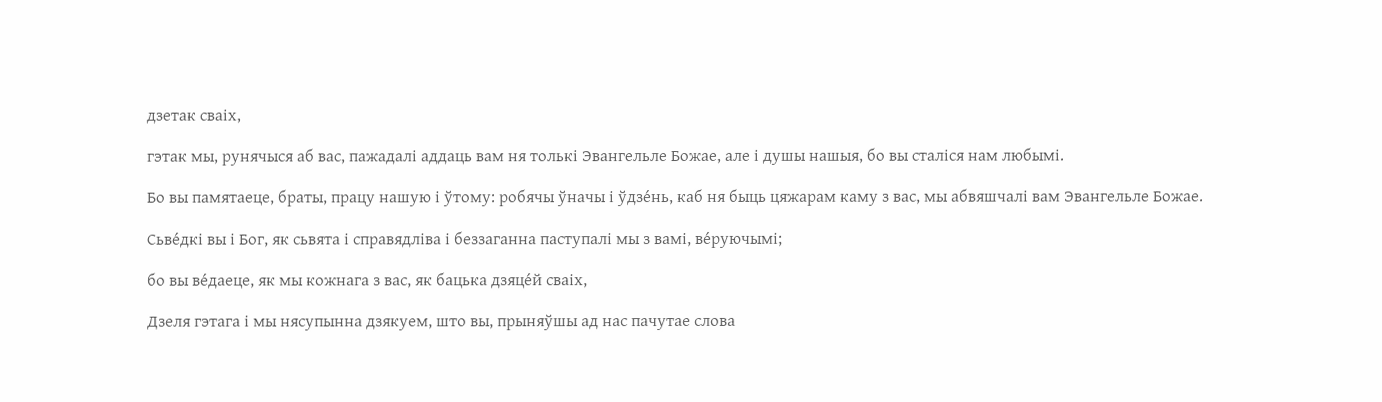дзетак сваіх,

гэтак мы, рунячыся аб вас, пажадалі аддаць вам ня толькі Эвангельле Божае, але і душы нашыя, бо вы сталіся нам любымі.

Бо вы памятаеце, браты, працу нашую і ўтому: робячы ўначы і ўдзе́нь, каб ня быць цяжарам каму з вас, мы абвяшчалі вам Эвангельле Божае.

Сьве́дкі вы і Бог, як сьвята і справядліва і беззаганна паступалі мы з вамі, ве́руючымі;

бо вы ве́даеце, як мы кожнага з вас, як бацька дзяце́й сваіх,

Дзеля гэтага і мы нясупынна дзякуем, што вы, прыняўшы ад нас пачутае слова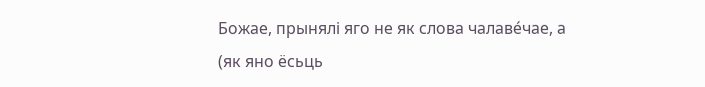Божае, прынялі яго не як слова чалаве́чае, а (як яно ёсьць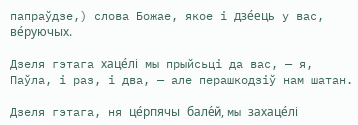папраўдзе,) слова Божае, якое і дзе́ець у вас, ве́руючых.

Дзеля гэтага хаце́лі мы прыйсьці да вас, — я, Паўла, і раз, і два, — але перашкодзіў нам шатан.

Дзеля гэтага, ня це́рпячы бале́й, мы захаце́лі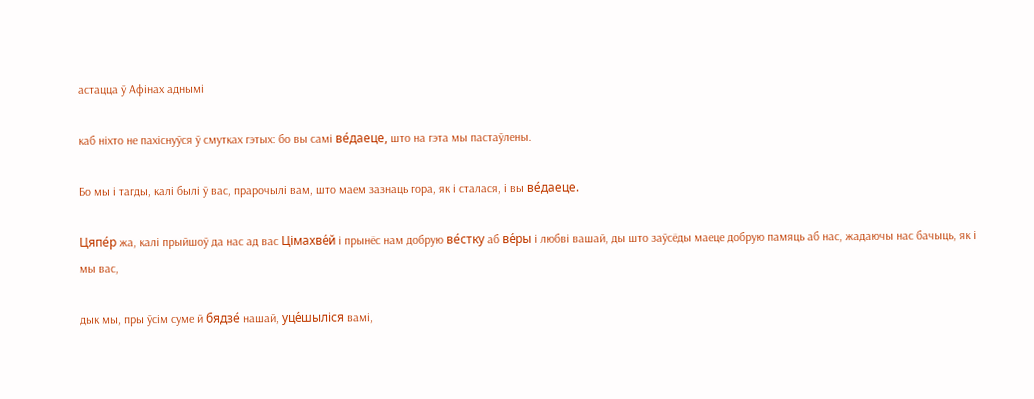астацца ў Афінах аднымі

каб ніхто не пахіснуўся ў смутках гэтых: бо вы самі ве́даеце, што на гэта мы пастаўлены.

Бо мы і тагды, калі былі ў вас, прарочылі вам, што маем зазнаць гора, як і сталася, і вы ве́даеце.

Цяпе́р жа, калі прыйшоў да нас ад вас Цімахве́й і прынёс нам добрую ве́стку аб ве́ры і любві вашай, ды што заўсёды маеце добрую памяць аб нас, жадаючы нас бачыць, як і мы вас,

дык мы, пры ўсім суме й бядзе́ нашай, уце́шыліся вамі,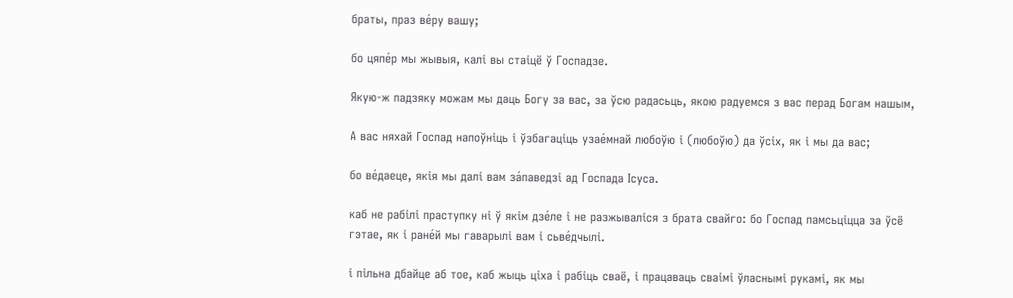браты, праз ве́ру вашу;

бо цяпе́р мы жывыя, калі вы стаіцё ў Госпадзе.

Якую-ж падзяку можам мы даць Богу за вас, за ўсю радасьць, якою радуемся з вас перад Богам нашым,

А вас няхай Госпад напоўніць і ўзбагаціць узае́мнай любоўю і (любоўю) да ўсіх, як і мы да вас;

бо ве́даеце, якія мы далі вам за́паведзі ад Госпада Ісуса.

каб не рабілі праступку ні ў якім дзе́ле і не разжываліся з брата свайго: бо Госпад памсьціцца за ўсё гэтае, як і ране́й мы гаварылі вам і сьве́дчылі.

і пільна дбайце аб тое, каб жыць ціха і рабіць сваё, і працаваць сваімі ўласнымі рукамі, як мы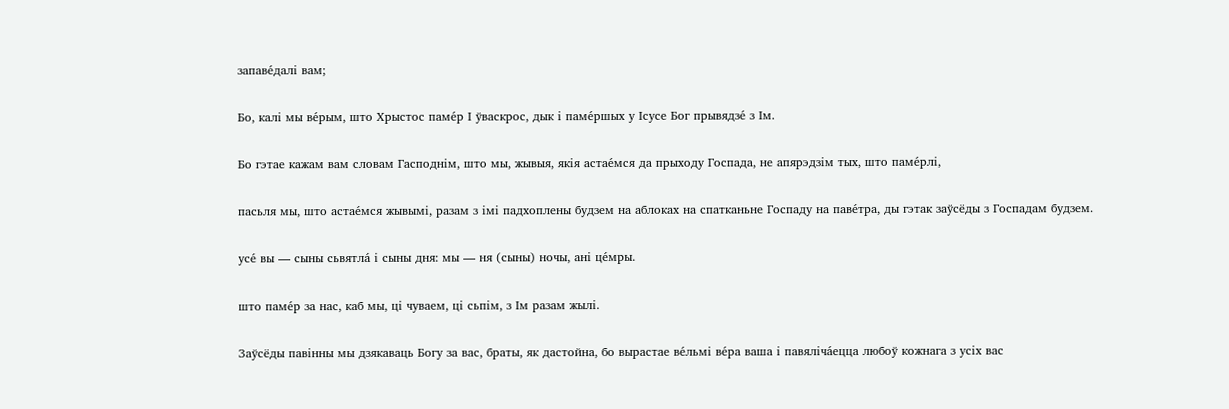запаве́далі вам;

Бо, калі мы ве́рым, што Хрыстос паме́р І ўваскрос, дык і паме́ршых у Ісусе Бог прывядзе́ з Ім.

Бо гэтае кажам вам словам Гасподнім, што мы, жывыя, якія астае́мся да прыходу Госпада, не апярэдзім тых, што паме́рлі,

пасьля мы, што астае́мся жывымі, разам з імі падхоплены будзем на аблоках на спатканьне Госпаду на паве́тра, ды гэтак заўсёды з Госпадам будзем.

усе́ вы — сыны сьвятла́ і сыны дня: мы — ня (сыны) ночы, ані це́мры.

што паме́р за нас, каб мы, ці чуваем, ці сьпім, з Ім разам жылі.

Заўсёды павінны мы дзякаваць Богу за вас, браты, як дастойна, бо вырастае ве́льмі ве́ра ваша і павяліча́ецца любоў кожнага з усіх вас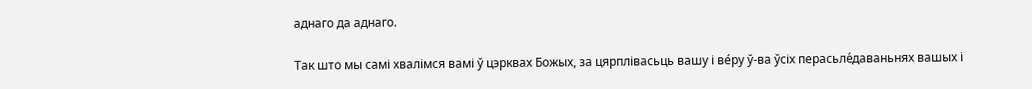аднаго да аднаго.

Так што мы самі хвалімся вамі ў цэрквах Божых, за цярплівасьць вашу і ве́ру ў-ва ўсіх перасьле́даваньнях вашых і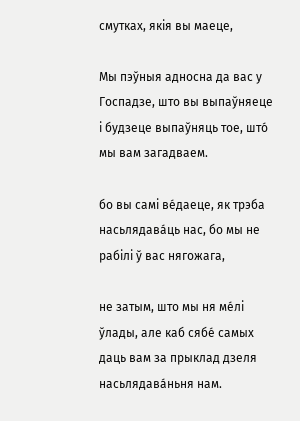смутках, якія вы маеце,

Мы пэўныя адносна да вас у Госпадзе, што вы выпаўняеце і будзеце выпаўняць тое, што́ мы вам загадваем.

бо вы самі ве́даеце, як трэба насьлядава́ць нас, бо мы не рабілі ў вас нягожага,

не затым, што мы ня ме́лі ўлады, але каб сябе́ самых даць вам за прыклад дзеля насьлядава́ньня нам.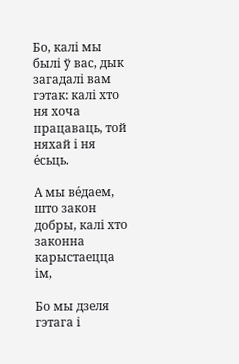Бо, калі мы былі ў вас, дык загадалі вам гэтак: калі хто ня хоча працаваць, той няхай і ня е́сьць.

А мы ве́даем, што закон добры, калі хто законна карыстаецца ім,

Бо мы дзеля гэтага і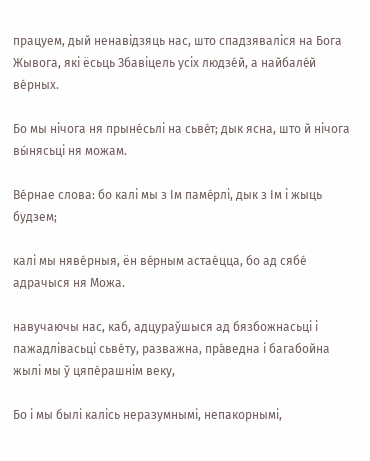працуем, дый ненавідзяць нас, што спадзяваліся на Бога Жывога, які ёсьць Збавіцель усіх людзе́й, а найбале́й ве́рных.

Бо мы нічога ня прыне́сьлі на сьве́т; дык ясна, што й нічога вы́нясьці ня можам.

Ве́рнае слова: бо калі мы з Ім паме́рлі, дык з Ім і жыць будзем;

калі мы няве́рныя, ён ве́рным астае́цца, бо ад сябе́ адрачыся ня Можа.

навучаючы нас, каб, адцураўшыся ад бязбожнасьці і пажадлівасьці сьве́ту, разважна, пра́ведна і багабойна жылі мы ў цяпе́рашнім веку,

Бо і мы былі калісь неразумнымі, непакорнымі,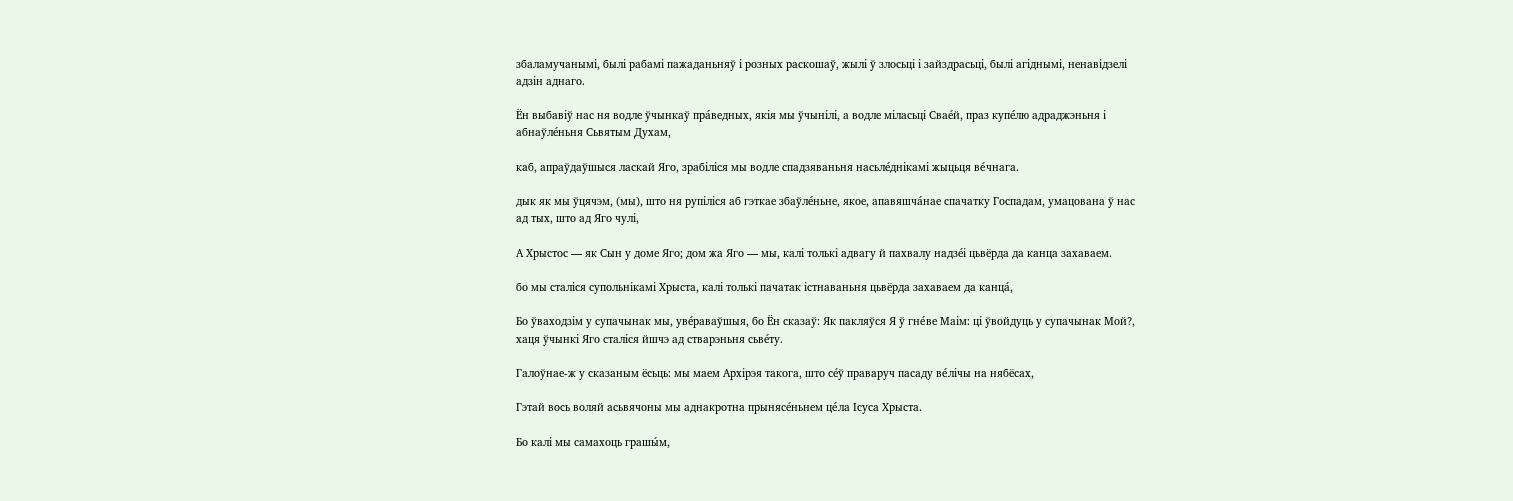збаламучанымі, былі рабамі пажаданьняў і розных раскошаў, жылі ў злосьці і зайздрасьці, былі агіднымі, ненавідзелі адзін аднаго.

Ён выбавіў нас ня водле ўчынкаў пра́ведных, якія мы ўчынілі, а водле міласьці Свае́й, праз купе́лю адраджэньня і абнаўле́ньня Сьвятым Духам,

каб, апраўдаўшыся ласкай Яго, зрабіліся мы водле спадзяваньня насьле́днікамі жыцьця ве́чнага.

дык як мы ўцячэм, (мы), што ня рупіліся аб гэткае збаўле́ньне, якое, апавяшча́нае спачатку Госпадам, умацована ў нас ад тых, што ад Яго чулі,

А Хрыстос — як Сын у доме Яго; дом жа Яго — мы, калі толькі адвагу й пахвалу надзе́і цьвёрда да канца захаваем.

бо мы сталіся супольнікамі Хрыста, калі толькі пачатак істнаваньня цьвёрда захаваем да канца́,

Бо ўваходзім у супачынак мы, уве́раваўшыя, бо Ён сказаў: Як пакляўся Я ў гне́ве Маім: ці ўвойдуць у супачынак Мой?, хаця ўчынкі Яго сталіся йшчэ ад стварэньня сьве́ту.

Галоўнае-ж у сказаным ёсьць: мы маем Архірэя такога, што се́ў праваруч пасаду ве́лічы на нябёсах,

Гэтай вось воляй асьвячоны мы аднакротна прынясе́ньнем це́ла Ісуса Хрыста.

Бо калі мы самахоць грашы́м,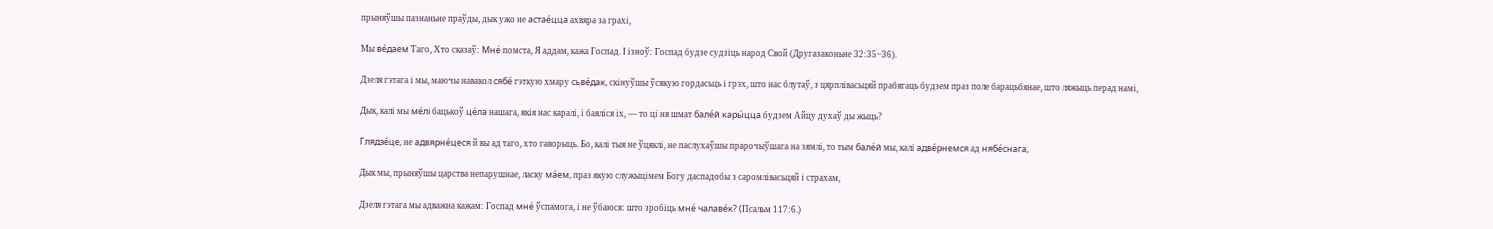прыняўшы пазнаньне праўды, дык ужо не астае́цца ахвяра за грахі,

Мы ве́даем Таго, Хто сказаў: Мне́ помста, Я аддам, кажа Госпад. І ізноў: Госпад будзе судзіць народ Свой (Другазаконьне 32:35−36).

Дзеля гэтага і мы, маючы навакол сябе́ гэткую хмару сьве́дак, скінуўшы ўсякую гордасьць і грэх, што нас блутаў, з цярплівасьцяй прабягаць будзем праз поле барацьбянае, што ляжыць перад намі,

Дык, калі мы ме́лі бацькоў це́ла нашага, якія нас каралі, і баяліся іх, — то ці ня шмат бале́й кары́цца будзем Айцу духаў ды жыць?

Глядзе́це, не адвярне́цеся й вы ад таго, хто гаворыць. Бо, калі тыя не ўцяклі, не паслухаўшы прарочыўшага на зямлі, то тым бале́й мы, калі адве́рнемся ад нябе́снага,

Дык мы, прыняўшы царства непарушнае, ласку ма́ем, праз якую служыцімем Богу даспадобы з саромлівасьцяй і страхам,

Дзеля гэтага мы адважна кажам: Госпад мне́ ўспамога, і не ўбаюся: што зробіць мне́ чалаве́к? (Псальм 117:6.)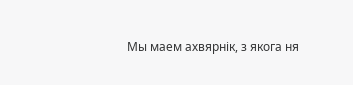Мы маем ахвярнік, з якога ня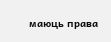маюць права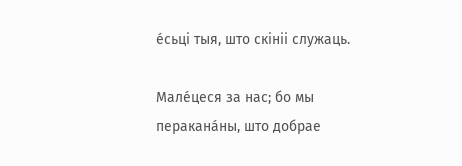е́сьці тыя, што скініі служаць.

Мале́цеся за нас; бо мы перакана́ны, што добрае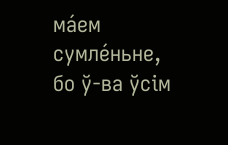ма́ем сумле́ньне, бо ў-ва ўсім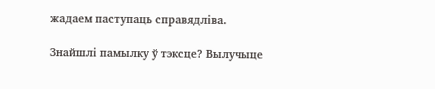жадаем паступаць справядліва.

Знайшлі памылку ў тэксце? Вылучыце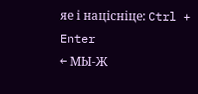яе і націсніце: Ctrl + Enter
← МЫ-Ж